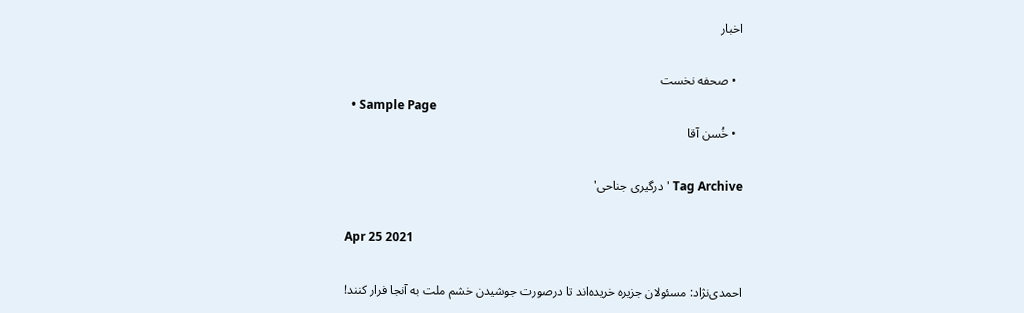اخبار

  • صحفه نخست
  • Sample Page
  • خُسن آقا

Tag Archive 'درگیری جناحی'

Apr 25 2021

احمدی‌نژاد: مسئولان جزیره خریده‌اند تا درصورت جوشیدن خشم ملت به آنجا فرار کنند!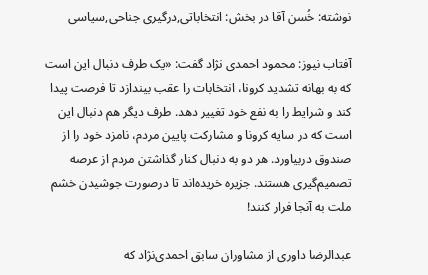نوشته: خُسن آقا در بخش: انتخاباتی,درگیری جناحی,سیاسی

آفتاب نیوز: محمود احمدی نژاد گفت: «یک طرف دنبال این است که به بهانه تشدید کرونا، انتخابات را عقب بیندازد تا فرصت پیدا کند و شرایط را به نفع خود تغییر دهد. طرف دیگر هم دنبال این است که در سایه کرونا و مشارکت پایین مردم، نامزد خود را از صندوق دربیاورد. هر دو به دنبال کنار گذاشتن مردم از عرصه تصمیم‌گیری هستند. جزیره خریده‌اند تا درصورت جوشیدن خشم ملت به آنجا فرار کنند!

عبدالرضا داوری از مشاوران سابق احمدی‌نژاد که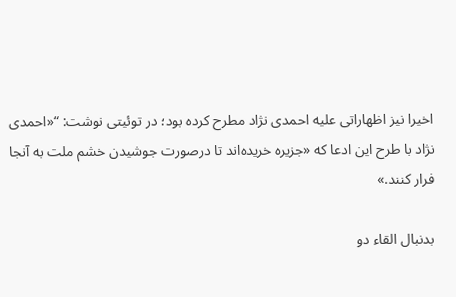اخیرا نیز اظهاراتی علیه احمدی نژاد مطرح کرده بود؛ در توئیتی نوشت: “«احمدی نژاد با طرح این ادعا که «جزیره خریده‌اند تا درصورت جوشیدن خشم ملت به آنجا فرار کنند.»

بدنبال القاء دو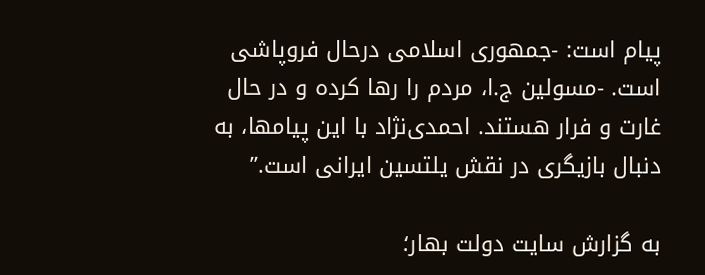پیام است: -جمهوری اسلامی درحال فروپاشی است. -مسولین ج.ا، مردم را رها کرده و در حال غارت و فرار هستند. احمدی‌نژاد با این پیامها، به دنبال بازیگری در نقش یلتسین ایرانی است.”

به گزارش سایت دولت بهار؛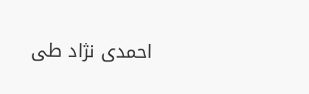احمدی نژاد طی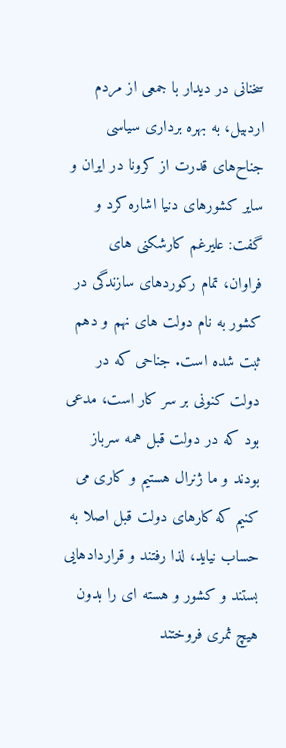سخنانی در دیدار با جمعی از مردم اردبیل، به بهره برداری سیاسی جناح‌های قدرت از کرونا در ایران و سایر کشورهای دنیا اشاره کرد و گفت: علیرغم کارشکنی های فراوان، تمام رکوردهای سازندگی در کشور به نام دولت های نهم و دهم ثبت شده است. جناحی که در دولت کنونی بر سر کار است، مدعی بود که در دولت قبل همه سرباز بودند و ما ژنرال هستیم و کاری می کنیم که کارهای دولت قبل اصلا به حساب نیاید، لذا رفتند و قراردادهایی بستند و کشور و هسته ای را بدون هیچ ثمری فروختند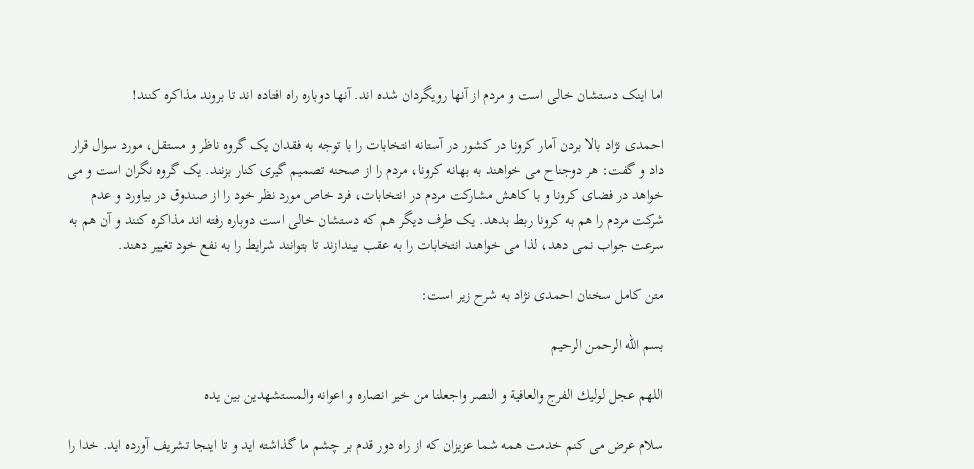اما اینک دستشان خالی است و مردم از آنها رویگردان شده اند. آنها دوباره راه افتاده اند تا بروند مذاکره کنند!

احمدی نژاد بالا بردن آمار کرونا در کشور در آستانه انتخابات را با توجه به فقدان یک گروه ناظر و مستقل، مورد سوال قرار داد و گفت: هر دوجناح می خواهند به بهانه کرونا، مردم را از صحنه تصمیم گیری کنار بزنند. یک گروه نگران است و می خواهد در فضای کرونا و با کاهش مشارکت مردم در انتخابات، فرد خاص مورد نظر خود را از صندوق در بیاورد و عدم شرکت مردم را هم به کرونا ربط بدهد. یک طرف دیگر هم که دستشان خالی است دوباره رفته اند مذاکره کنند و آن هم به سرعت جواب نمی دهد، لذا می خواهند انتخابات را به عقب بیندازند تا بتوانند شرایط را به نفع خود تغییر دهند.

متن کامل سخنان احمدی نژاد به شرح زیر است:

بسم الله الرحمن الرحيم

اللهم عجل لوليك الفرج والعافية و النصر واجعلنا من خير انصاره و اعوانه والمستشهدين بين يده

سلام عرض می کنم خدمت همه شما عزیزان که از راه دور قدم بر چشم ما گذاشته اید و تا اینجا تشریف آورده اید. خدا را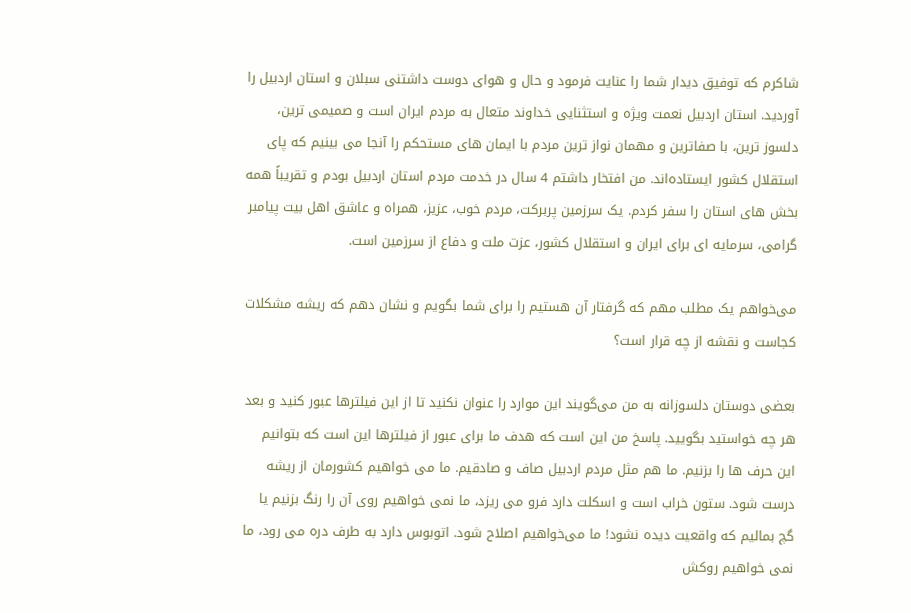شاکرم که توفیق دیدار شما را عنایت فرمود و حال و هوای دوست داشتنی سبلان و استان اردبیل را آوردید. استان اردبیل نعمت ویژه و استثنایی خداوند متعال به مردم ایران است و صمیمی ترین، دلسوز ترین، با صفاترین و مهمان نواز ترین مردم با ایمان های مستحکم را آنجا می بینیم که پای استقلال کشور ایستاده‌اند. من افتخار داشتم 4 سال در خدمت مردم استان اردبیل بودم و تقریباً همه بخش های استان را سفر کردم. یک سرزمین پربرکت، مردم خوب، عزیز، همراه و عاشق اهل بیت پیامبر گرامی، سرمایه ای برای ایران و استقلال کشور، عزت ملت و دفاع از سرزمین است.

می‌خواهم یک مطلب مهم که گرفتار آن هستیم را برای شما بگویم و نشان دهم که ریشه مشکلات کجاست و نقشه از چه قرار است؟

بعضی‌ دوستان دلسوزانه به من می‌گویند این موارد را عنوان نکنید تا از این فیلترها عبور کنید و بعد هر چه خواستید بگویید. پاسخ من این است که هدف ما برای عبور از فیلترها این است که بتوانیم این حرف ها را بزنیم. ما هم مثل مردم اردبیل صاف و صادقیم. ما می خواهیم کشورمان از ریشه درست شود. ستون خراب است و اسکلت دارد فرو می ریزد، ما نمی خواهیم روی آن را رنگ بزنیم یا گچ بمالیم که واقعیت دیده نشود! ما می‌خواهیم اصلاح شود. اتوبوس دارد به طرف دره می رود، ما نمی خواهیم روکش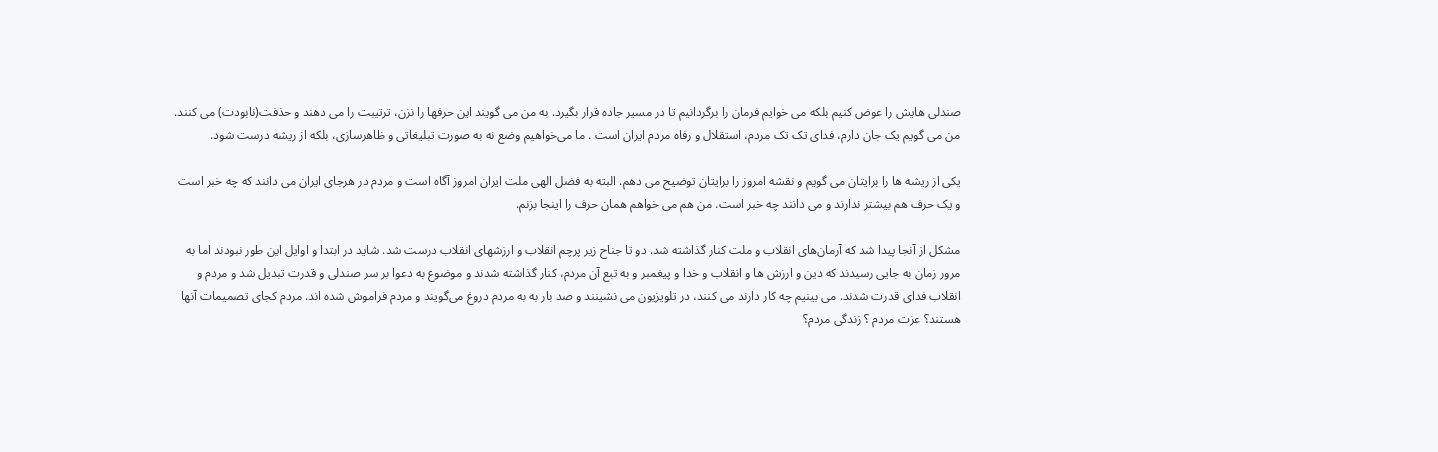صندلی هایش را عوض کنیم بلکه می خوایم فرمان را برگردانیم تا در مسیر جاده قرار بگیرد. به من می گویند این حرفها را نزن، ترتیبت را می دهند و حذفت(نابودت) می کنند. من می گویم یک جان دارم، فدای تک تک مردم، استقلال و رفاه مردم ایران است . ما می‌خواهیم وضع نه به صورت تبلیغاتی و ظاهرسازی، بلکه از ریشه درست شود.

یکی از ریشه ها را برایتان می گویم و نقشه امروز را برایتان توضیح می دهم. البته به فضل الهی ملت ایران امروز آگاه است و مردم در هرجای ایران می دانند که چه خبر است و یک حرف هم بیشتر ندارند و می دانند چه خبر است. من هم می خواهم همان حرف را اینجا بزنم.

مشکل از آنجا پیدا شد که آرمان‌های انقلاب و ملت کنار گذاشته شد. دو تا جناح زیر پرچم انقلاب و ارزشهای انقلاب درست شد. شاید در ابتدا و اوایل این طور نبودند اما به مرور زمان به جایی رسیدند که دین و ارزش ها و انقلاب و خدا و پیغمبر و به تبع آن مردم، کنار گذاشته شدند و موضوع به دعوا بر سر صندلی و قدرت تبدیل شد و مردم و انقلاب فدای قدرت شدند. می بینیم چه کار دارند می کنند، در تلویزیون می نشینند و صد بار به به مردم دروغ می‌گویند و مردم فراموش شده اند. مردم کجای تصمیمات آنها هستند؟ عزت مردم ؟ زندگی مردم؟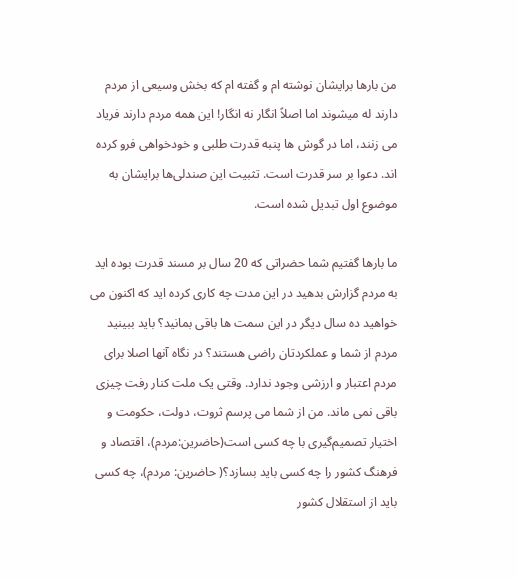من بارها برایشان نوشته ام و گفته ام که بخش وسیعی از مردم دارند له میشوند اما اصلاً انگار نه انگار! این همه مردم دارند فریاد می زنند، اما در گوش ‌ها پنبه قدرت طلبی و خودخواهی فرو کرده اند. دعوا بر سر قدرت است. تثبیت این صندلی‌ها برایشان به موضوع اول تبدیل شده است.

ما بارها گفتیم شما حضراتی که 20 سال‌ بر مسند قدرت بوده اید به مردم گزارش بدهید در این مدت چه کاری کرده اید که اکنون می خواهید ده سال دیگر در این سمت ها باقی بمانید؟ باید ببینید مردم از شما و عملکردتان راضی هستند؟ در نگاه آنها اصلا برای مردم اعتبار و ارزشی وجود ندارد. وقتی یک ملت کنار رفت چیزی باقی نمی ماند. من از شما می پرسم ثروت، دولت، حکومت و اختیار تصمیم‌گیری با چه کسی است(حاضرین:مردم)، اقتصاد و فرهنگ کشور را چه کسی باید بسازد؟( حاضرین: مردم)، چه کسی باید از استقلال کشور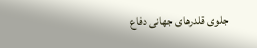جلوی قلدرهای جهانی دفاع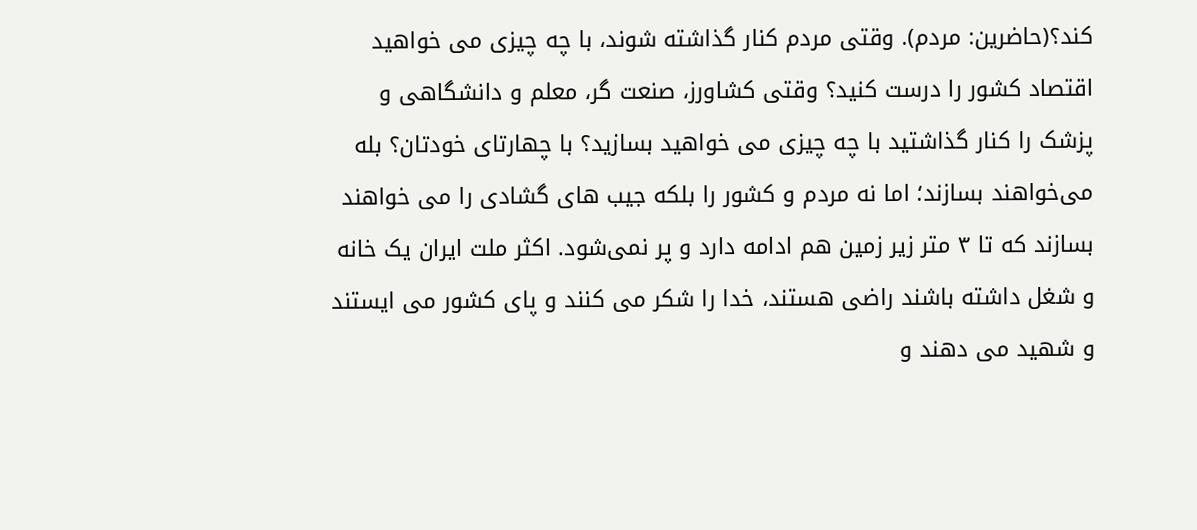کند؟(حاضرین: مردم). وقتی مردم کنار گذاشته شوند، با چه چیزی می خواهید اقتصاد کشور را درست کنید؟ وقتی کشاورز، صنعت گر، معلم و دانشگاهی و پزشک را کنار گذاشتید با چه چیزی می خواهید بسازید؟ با چهارتای خودتان؟ بله می‌خواهند بسازند؛ اما نه مردم و کشور را بلکه جیب های گشادی را می خواهند بسازند که تا ۳ متر زیر زمین هم ادامه دارد و پر نمی‌شود. اکثر ملت ایران یک خانه و شغل داشته باشند راضی هستند، خدا را شکر می کنند و پای کشور می ایستند و شهید می دهند و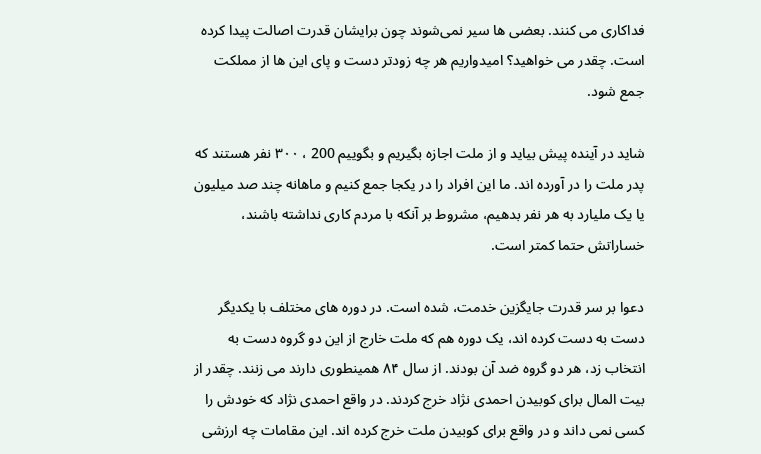فداکاری می کنند. بعضی ها سیر نمی‌شوند چون برایشان قدرت اصالت پیدا کرده است. چقدر می خواهید؟ امیدواریم هر چه زودتر دست و پای این ها از مملکت جمع شود.

شاید در آینده پیش بیاید و از ملت اجازه بگیریم و بگوییم 200 ، ۳۰۰ نفر هستند که پدر ملت را در آورده اند. ما این افراد را در یکجا جمع کنیم و ماهانه چند صد میلیون یا یک ملیارد به هر نفر بدهیم، مشروط بر آنکه با مردم کاری نداشته باشند، خساراتش حتما کمتر است.

دعوا بر سر قدرت جایگزین خدمت، شده است. در دوره های مختلف با یکدیگر دست به دست کرده اند، یک دوره هم که ملت خارج از این دو گروه دست به انتخاب زد، هر دو گروه ضد آن بودند. از سال ۸۴ همینطوری دارند می زنند. چقدر از بیت المال برای کوبیدن احمدی نژاد خرج کردند. در واقع احمدی نژاد که خودش را کسی نمی داند و در واقع برای کوبیدن ملت خرج کرده اند. این مقامات چه ارزشی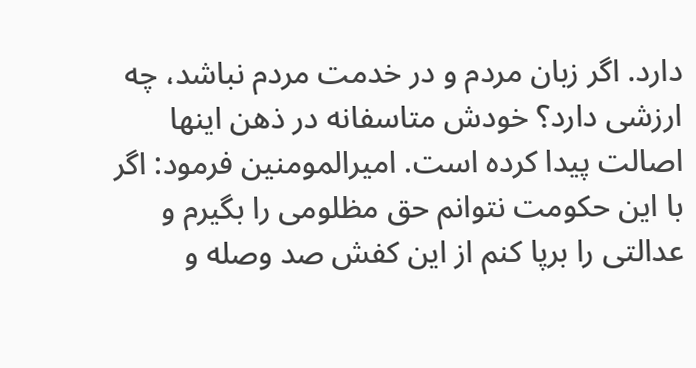دارد. اگر زبان مردم و در خدمت مردم نباشد، چه ارزشی دارد؟ خودش متاسفانه در ذهن اینها اصالت پیدا کرده است. امیرالمومنین فرمود: اگر با این حکومت نتوانم حق مظلومی را بگیرم و عدالتی را برپا کنم از این کفش صد وصله و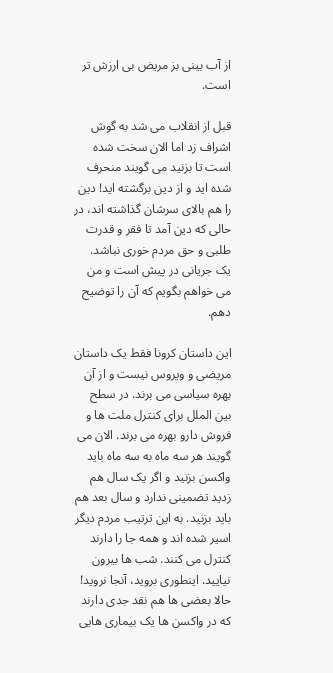از آب بینی بز مریض بی ارزش تر است.

قبل از انقلاب می شد به گوش اشراف زد اما الان سخت شده است تا بزنید می گویند منحرف شده اید و از دین برگشته اید! دین را هم بالای سرشان گذاشته اند، در حالی که دین آمد تا فقر و قدرت طلبی و حق مردم خوری نباشد. یک جریانی در پیش است و من می خواهم بگویم که آن را توضیح دهم.

این داستان کرونا فقط یک داستان مریضی و ویروس نیست و از آن بهره سیاسی می برند. در سطح بین الملل برای کنترل ملت ها و فروش دارو بهره می برند. الان می گویند هر سه ماه به سه ماه باید واکسن بزنید و اگر یک سال هم زدید تضمینی ندارد و سال بعد هم باید بزنید. به این ترتیب مردم دیگر اسیر شده اند و همه جا را دارند کنترل می کنند. شب ها بیرون نیایید. اینطوری بروید، آنجا نروید! حالا بعضی ها هم نقد جدی دارند که در واکسن ها یک بیماری هایی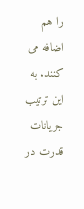را هم اضافه می کنند. به این ترتیب جریانات قدرت در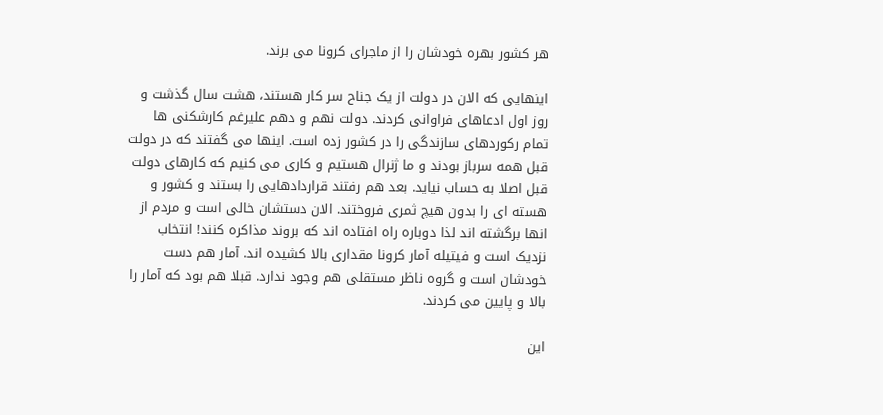هر کشور بهره خودشان را از ماجرای کرونا می برند.

اینهایی که الان در دولت از یک جناح سر کار هستند، هشت سال گذشت و روز اول ادعاهای فراوانی کردند. دولت نهم و دهم علیرغم کارشکنی ها تمام رکوردهای سازندگی را در کشور زده است. اینها می گفتند که در دولت قبل همه سرباز بودند و ما ژنرال هستیم و کاری می کنیم که کارهای دولت قبل اصلا به حساب نیاید. بعد هم رفتند قراردادهایی را بستند و کشور و هسته ای را بدون هیچ ثمری فروختند. الان دستشان خالی است و مردم از انها برگشته اند لذا دوباره راه افتاده اند که بروند مذاکره کنند! انتخاب نزدیک است و فیتیله آمار کرونا مقداری بالا کشیده اند. آمار هم دست خودشان است و گروه ناظر مستقلی هم وجود ندارد. قبلا هم بود که آمار را بالا و پایین می کردند.

این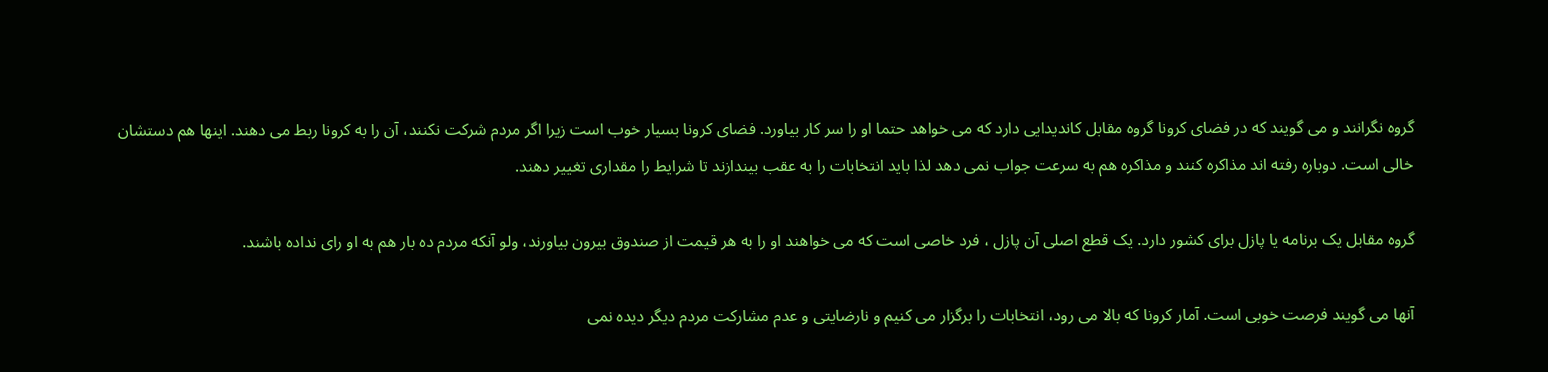گروه نگرانند و می گویند که در فضای کرونا گروه مقابل کاندیدایی دارد که می خواهد حتما او را سر کار بیاورد. فضای کرونا بسیار خوب است زیرا اگر مردم شرکت نکنند، آن را به کرونا ربط می دهند. اینها هم دستشان خالی است. دوباره رفته اند مذاکره کنند و مذاکره هم به سرعت جواب نمی دهد لذا باید انتخابات را به عقب بیندازند تا شرایط را مقداری تغییر دهند.

گروه مقابل یک برنامه یا پازل برای کشور دارد. یک قطع اصلی آن پازل ، فرد خاصی است که می خواهند او را به هر قیمت از صندوق بیرون بیاورند، ولو آنکه مردم ده بار هم به او رای نداده باشند.

آنها می گویند فرصت خوبی است. آمار کرونا که بالا می رود، انتخابات را برگزار می کنیم و نارضایتی و عدم مشارکت مردم دیگر دیده نمی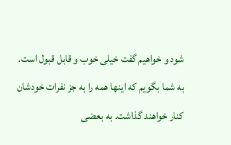شود و خواهیم گفت خیلی خوب و قابل قبول است. به شما بگویم که اینها همه را به جز نفرات خودشان کنار خواهند گذاشت. به بعضی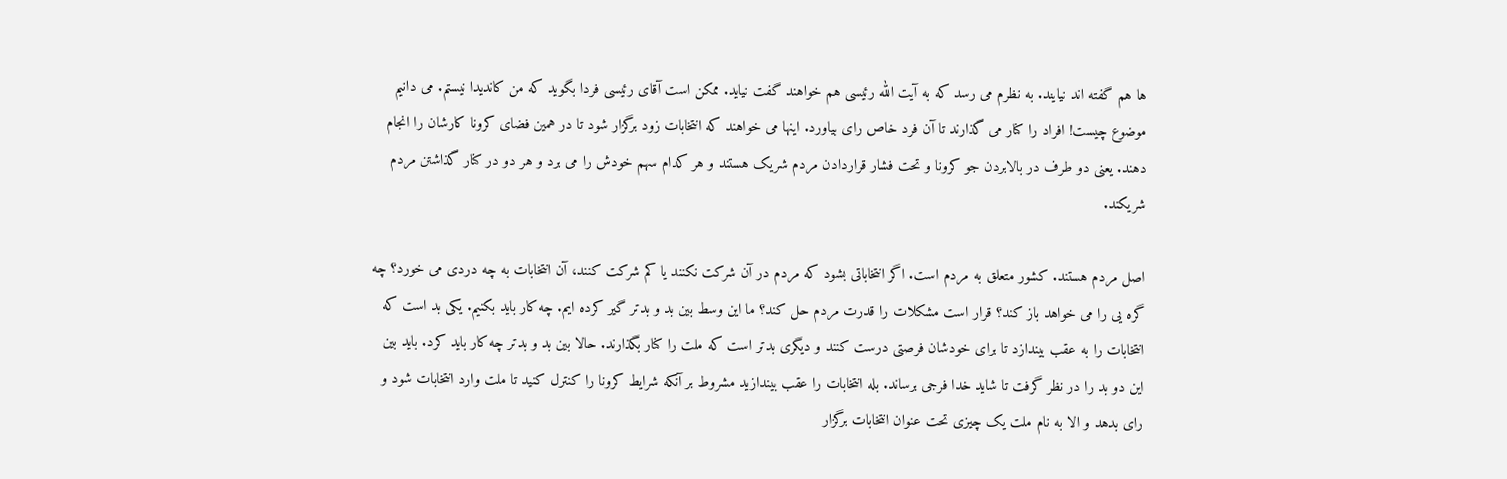ها هم گفته اند نیایند. به نظرم می رسد که به آیت الله رئیسی هم خواهند گفت نیاید. ممکن است آقای رئیسی فردا بگوید که من کاندیدا نیستم. می دانیم موضوع چیست! افراد را کنار می گذارند تا آن فرد خاص رای بیاورد. اینها می خواهند که انتخابات زود برگزار شود تا در همین فضای کرونا کارشان را انجام دهند. یعنی دو طرف در بالابردن جو کرونا و تحت فشار قراردادن مردم شریک هستند و هر کدام سهم خودش را می برد و هر دو در کنار گذاشتن مردم شریکند.

اصل مردم هستند. کشور متعلق به مردم است. اگر انتخاباتی بشود که مردم در آن شرکت نکنند یا کم شرکت کنند، آن انتخابات به چه دردی می خورد؟ چه گره یی را می خواهد باز کند؟ قرار است مشکلات را قدرت مردم حل کند؟ ما این وسط بین بد و بدتر گیر کرده ایم. چه کار باید بکنیم. یکی بد است که انتخابات را به عقب بیندازد تا برای خودشان فرصتی درست کنند و دیگری بدتر است که ملت را کنار بگذارند. حالا بین بد و بدتر چه کار باید کرد. باید بین این دو بد را در نظر گرفت تا شاید خدا فرجی برساند. بله انتخابات را عقب بیندازید مشروط بر آنکه شرایط کرونا را کنترل کنید تا ملت وارد انتخابات شود و رای بدهد و الا به نام ملت یک چیزی تحت عنوان انتخابات برگزار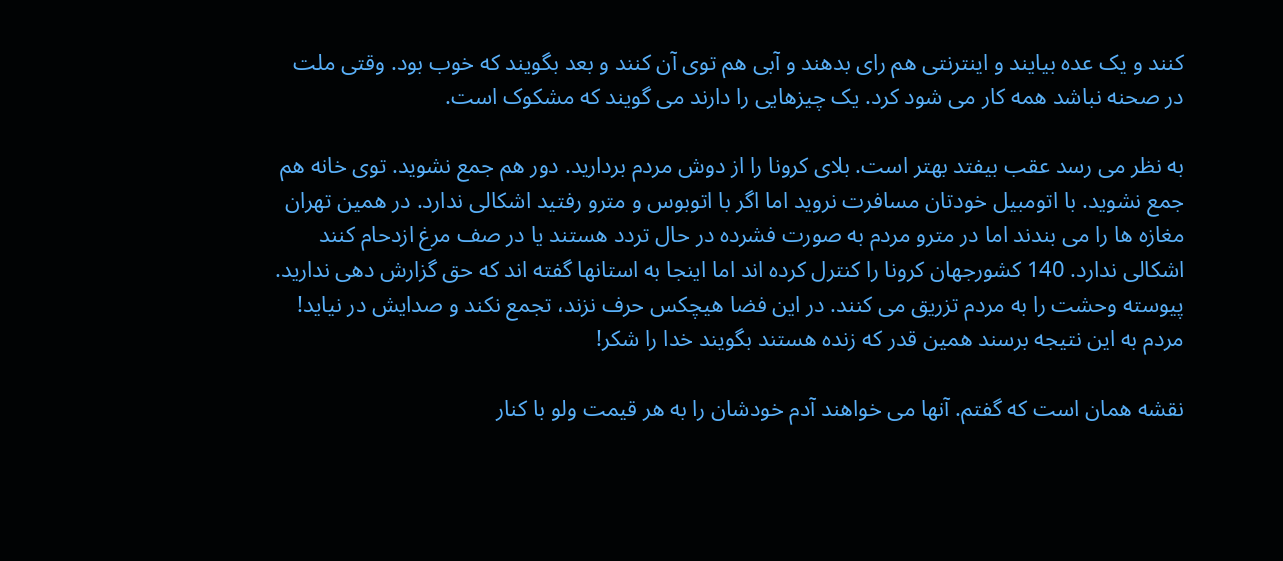کنند و یک عده بیایند و اینترنتی هم رای بدهند و آبی هم توی آن کنند و بعد بگویند که خوب بود. وقتی ملت در صحنه نباشد همه کار می شود کرد. یک چیزهایی را دارند می گویند که مشکوک است.

به نظر می رسد عقب بیفتد بهتر است. بلای کرونا را از دوش مردم بردارید. دور هم جمع نشوید. توی خانه هم جمع نشوید. با اتومبیل خودتان مسافرت نروید اما اگر با اتوبوس و مترو رفتید اشکالی ندارد. در همین تهران مغازه ها را می بندند اما در مترو مردم به صورت فشرده در حال تردد هستند یا در صف مرغ ازدحام کنند اشکالی ندارد. 140 کشورجهان کرونا را کنترل کرده اند اما اینجا به استانها گفته اند که حق گزارش دهی ندارید. پیوسته وحشت را به مردم تزریق می کنند. در این فضا هیچکس حرف نزند، تجمع نکند و صدایش در نیاید! مردم به این نتیجه برسند همین قدر که زنده هستند بگویند خدا را شکر!

نقشه همان است که گفتم. آنها می خواهند آدم خودشان را به هر قیمت ولو با کنار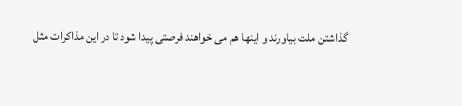گذاشتن ملت بیاورند و اینها هم می خواهند فرصتی پیدا شود تا در این مذاکرات مثل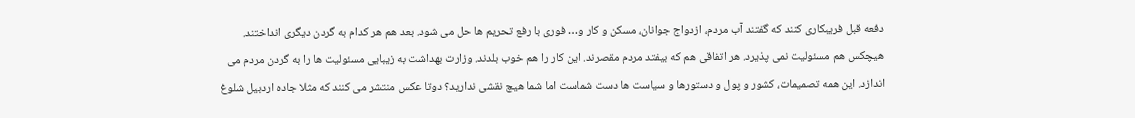دفعه قبل فریبکاری کنند که گفتند آب مردم، ازدواج جوانان، مسکن و کار و… فوری با رفع تحریم ها حل می شود. بعد هم هر کدام به گردن دیگری انداختند. هیچکس هم مسئولیت نمی پذیرد. هر اتفاقی هم که بیفتد مردم مقصرند. این کار را هم خوب بلدند. وزارت بهداشت به زیبایی مسئولیت ها را به گردن مردم می اندازد. این همه تصمیمات، کشور و پول و دستورها و سیاست ها دست شماست اما شما هیچ نقشی ندارید؟ دوتا عکس منتشر می کنند که مثلا جاده اردبیل شلوغ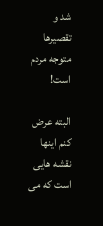شد و تقصیرها متوجه مردم است!

البته عرض کنم اینها نقشه هایی است که می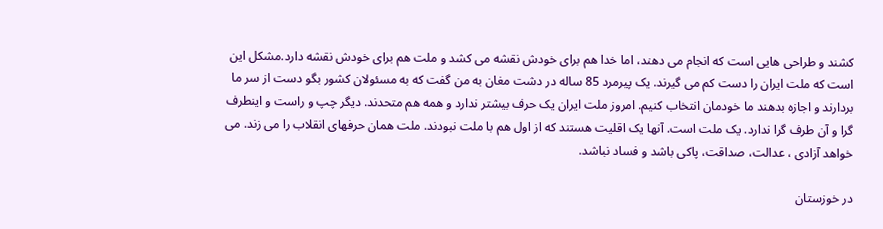کشند و طراحی هایی است که انجام می دهند، اما خدا هم برای خودش نقشه می کشد و ملت هم برای خودش نقشه دارد.مشکل این است که ملت ایران را دست کم می گیرند. یک پیرمرد 85 ساله در دشت مغان به من گفت که به مسئولان کشور بگو دست از سر ما بردارند و اجازه بدهند ما خودمان انتخاب کنیم. امروز ملت ایران یک حرف بیشتر ندارد و همه هم متحدند. دیگر چپ و راست و اینطرف گرا و آن طرف گرا ندارد. یک ملت است. آنها یک اقلیت هستند که از اول هم با ملت نبودند. ملت همان حرفهای انقلاب را می زند. می خواهد آزادی ، عدالت، صداقت، پاکی باشد و فساد نباشد.

در خوزستان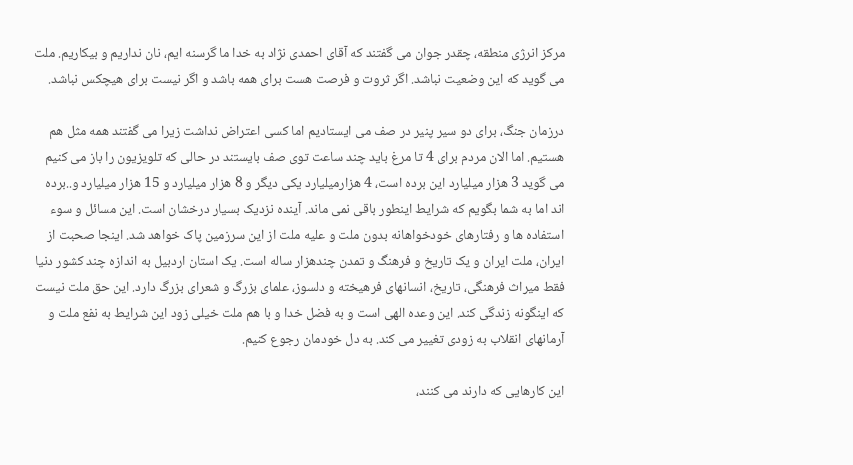مرکز انرژی منطقه، چقدر جوان می گفتند که آقای احمدی نژاد به خدا ما گرسنه ایم، نان نداریم و بیکاریم. ملت می گوید که این وضعیت نباشد. اگر ثروت و فرصت هست برای همه باشد و اگر نیست برای هیچکس نباشد.

درزمان جنگ، برای دو سیر پنیر در صف می ایستادیم اما کسی اعتراض نداشت زیرا می گفتند همه مثل هم هستیم. اما الان مردم برای 4 تا مرغ باید چند ساعت توی صف بایستند در حالی که تلویزیون را باز می کنیم می گوید 3 هزار میلیارد این برده است، 4 هزارمیلیارد یکی دیگر و 8 هزار میلیارد و 15 هزار میلیارد و..برده اند اما به شما بگویم که شرایط اینطور باقی نمی ماند. آینده نزدیک بسیار درخشان است. این مسائل و سوء استفاده ها و رفتارهای خودخواهانه بدون ملت و علیه ملت از این سرزمین پاک خواهد شد. اینجا صحبت از ایران، ملت ایران و یک تاریخ و فرهنگ و تمدن چندهزار ساله است. یک استان اردبیل به اندازه چند کشور دنیا فقط میراث فرهنگی، تاریخ، انسانهای فرهیخته و دلسوز، علمای بزرگ و شعرای بزرگ دارد. این حق ملت نیست که اینگونه زندگی کند. این وعده الهی است و به فضل خدا و با هم ملت خیلی زود این شرایط به نفع ملت و آرمانهای انقلاب به زودی تغییر می کند. به دل خودمان رجوع کنیم.

این کارهایی که دارند می کنند،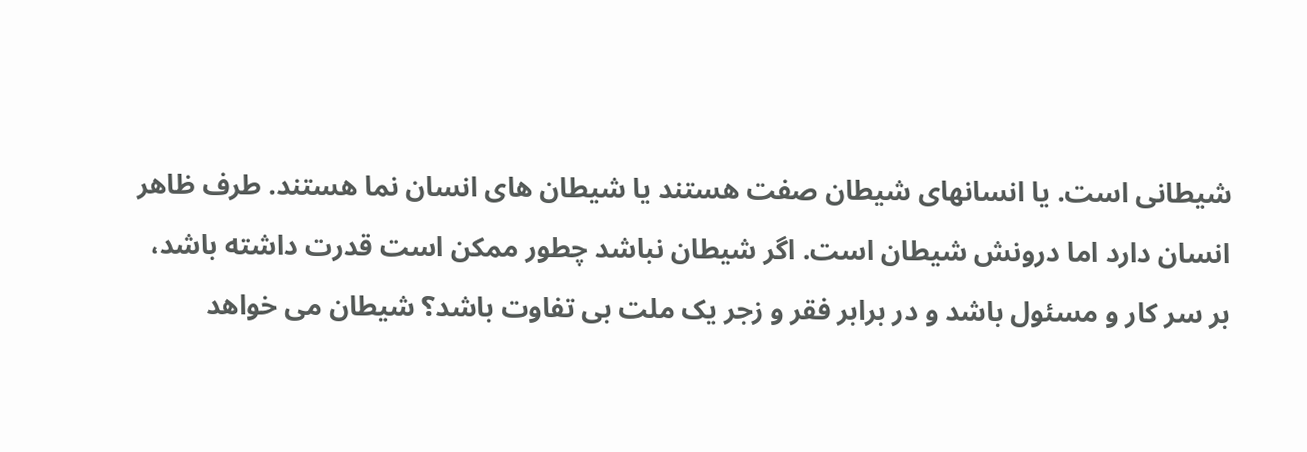شیطانی است. یا انسانهای شیطان صفت هستند یا شیطان های انسان نما هستند. طرف ظاهر انسان دارد اما درونش شیطان است. اگر شیطان نباشد چطور ممکن است قدرت داشته باشد، بر سر کار و مسئول باشد و در برابر فقر و زجر یک ملت بی تفاوت باشد؟ شیطان می خواهد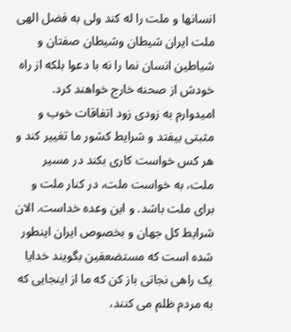انسانها و ملت را له کند ولی به فضل الهی ملت ایران شیطان وشیطان صفتان و شیاطین انسان نما را نه با دعوا بلکه از راه خودش از صحنه خارج خواهند کرد. امیدوارم به زودی زود اتفاقات خوب و مثبتی بیفتد و شرایط کشور ما تغییر کند و هر کس خواست کاری بکند در مسیر ملت، به خواست ملت، در کنار ملت و برای ملت باشد. و این وعده خداست. الان شرایط کل جهان و بخصوص ایران اینطور شده است که مستضعفین بگویند خدایا یک راهی نجاتی باز کن که ما از اینجایی که به مردم ظلم می کنند،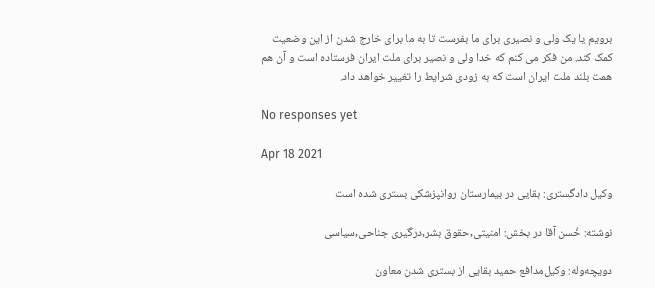برویم یا یک ولی و نصیری برای ما بفرست تا به ما برای خارج شدن از این وضعیت کمک کند. من فکر می کنم که خدا ولی و نصیر برای ملت ایران فرستاده است و آن هم همت بلند ملت ایران است که به زودی شرایط را تغییر خواهد داد.

No responses yet

Apr 18 2021

وکیل دادگستری: بقایی در بیمارستان روانپزشکی بستری شده است

نوشته: خُسن آقا در بخش: امنیتی,حقوق بشر,درگیری جناحی,سیاسی

دویچه‌وله: وکیل‌مدافع حمید بقایی از بستری شدن معاون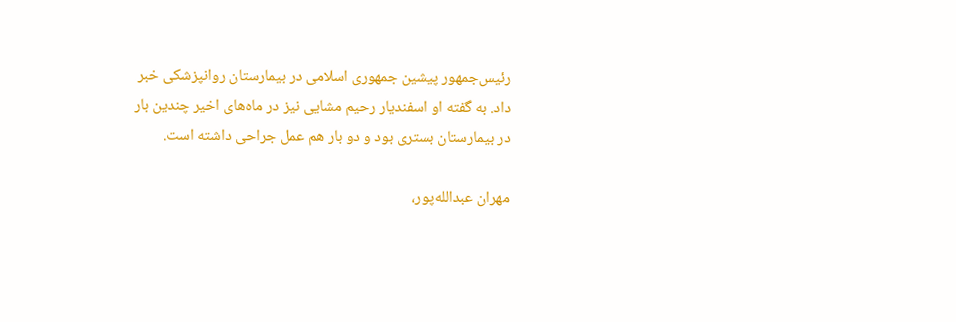رئیس‌جمهور پیشین جمهوری اسلامی در بیمارستان روانپزشکی خبر داد. به گفته او اسفندیار رحیم مشایی نیز در ماه‌های اخیر چندین بار در بیمارستان بستری بود و دو بار هم عمل جراحی داشته است.

مهران عبدالله‌پور،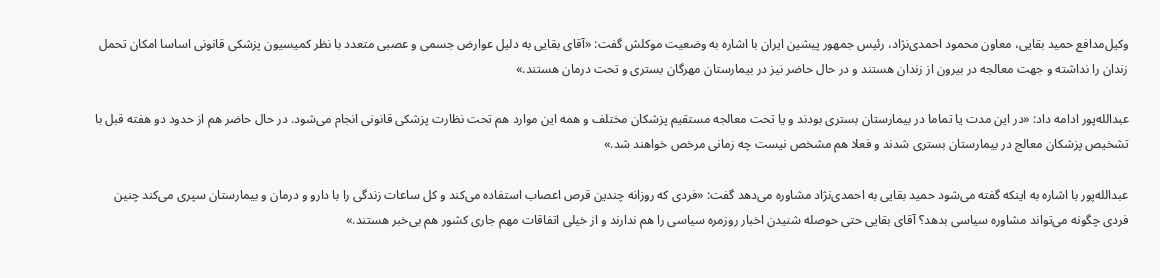وکیل‌مدافع حمید بقایی، معاون محمود احمدی‌نژاد، رئیس جمهور پیشین ایران با اشاره به وضعیت موکلش گفت: «آقای بقایی به دلیل عوارض جسمی و عصبی متعدد با نظر کمیسیون پزشکی قانونی اساسا امکان تحمل زندان را نداشته و جهت معالجه در بیرون از زندان هستند و در حال حاضر نیز در بیمارستان مهرگان بستری و تحت درمان هستند.»

عبدالله‌پور ادامه داد: «در این مدت یا تماما در بیمارستان بستری بودند و یا تحت معالجه مستقیم پزشکان مختلف و همه این موارد هم تحت نظارت پزشکی قانونی انجام می‌شود. در حال حاضر هم از حدود دو هفته قبل با تشخیص پزشکان معالج در بیمارستان بستری شدند و فعلا هم مشخص نیست چه زمانی مرخص خواهند شد.»

عبدالله‌پور با اشاره به اینکه گفته می‌شود حمید بقایی به احمدی‌نژاد مشاوره می‌دهد گفت: «فردی که روزانه چندین قرص اعصاب استفاده می‌کند و کل ساعات زندگی را با دارو و درمان و بیمارستان سپری می‌کند چنین فردی چگونه می‌تواند مشاوره سیاسی بدهد؟ آقای بقایی حتی حوصله شنیدن اخبار روزمره سیاسی را هم ندارند و از خیلی اتفاقات مهم جاری کشور هم بی‌خبر هستند.»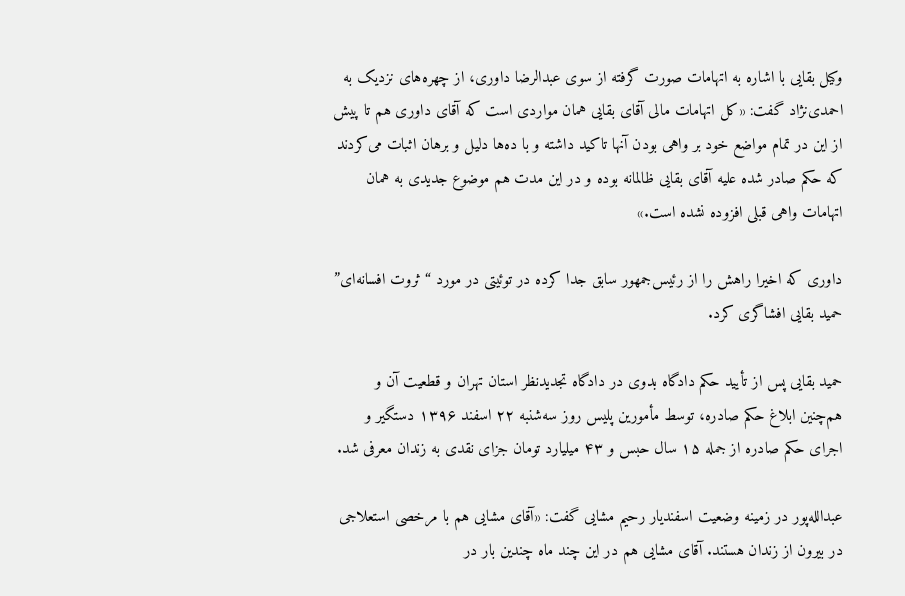وکیل بقایی با اشاره به اتهامات صورت گرفته از سوی عبدالرضا داوری، از چهره‌های نزدیک به احمدی‌نژاد گفت: «کل اتهامات مالی آقای بقایی همان مواردی است که آقای داوری هم تا پیش از این در تمام مواضع خود بر واهی بودن آنها تاکید داشته و با ده‌ها دلیل و برهان اثبات می‌کردند که حکم صادر شده علیه آقای بقایی ظالمانه بوده و در این مدت هم موضوع جدیدی به همان اتهامات واهی قبلی افزوده نشده است.»

داوری که اخیرا راهش را از رئیس‌جمهور سابق جدا کرده در توئیتی در مورد “ثروت افسانه‌ای” حمید بقایی افشا‌گری کرد.

حمید بقایی پس از تأیید حکم دادگاه بدوی در دادگاه تجدیدنظر استان تهران و قطعیت آن و هم‌چنین ابلاغ حکم صادره، توسط مأمورین پلیس روز سه‌شنبه ۲۲ اسفند ۱۳۹۶ دستگیر و اجرای حکم صادره از جمله ۱۵ سال حبس و ۴۳ میلیارد تومان جزای نقدی به زندان معرفی شد.

عبدالله‌پور در زمینه وضعیت اسفندیار رحیم مشایی گفت: «آقای مشایی هم با مرخصی استعلاجی در بیرون از زندان هستند. آقای مشایی هم در این چند ماه چندین بار در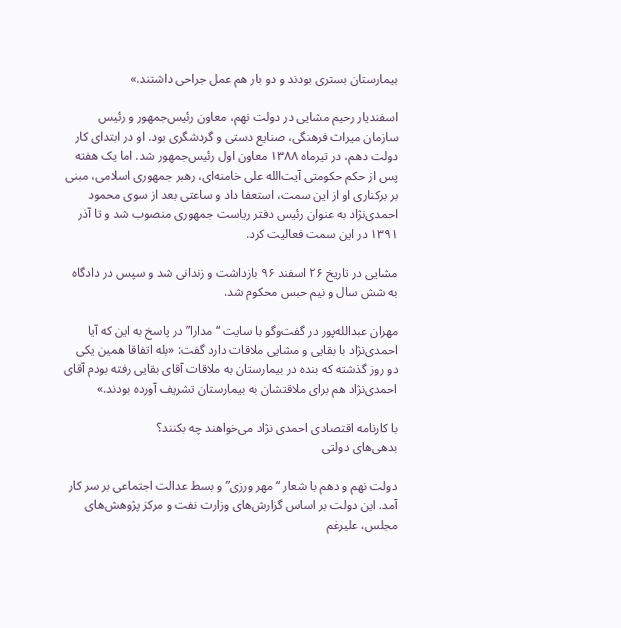بیمارستان بستری بودند و دو بار هم عمل جراحی داشتند.»

اسفندیار رحیم مشایی در دولت نهم، معاون رئیس‌جمهور و رئیس سازمان میراث فرهنگی، صنایع دستی و گردشگری بود. او در ابتدای کار دولت دهم، در تیرماه ۱۳۸۸ معاون اول رئیس‌جمهور شد. اما یک هفته پس از حکم حکومتی آیت‌الله علی خامنه‌ای، رهبر جمهوری اسلامی، مبنی بر برکناری او از این سمت، استعفا داد و ساعتی بعد از سوی محمود احمدی‌نژاد به عنوان رئیس دفتر ریاست جمهوری منصوب شد و تا آذر ۱۳۹۱ در این سمت فعالیت کرد.

مشایی در تاریخ ۲۶ اسفند ۹۶ بازداشت و زندانی شد و سپس در دادگاه به شش سال و نیم حبس محکوم شد.

مهران عبدالله‌پور در گفت‌وگو با سایت “مدارا” در پاسخ به این که آیا احمدی‌نژاد با بقایی و مشایی ملاقات دارد گفت: «بله اتفاقا همین یکی دو روز گذشته که بنده در بیمارستان به ملاقات آقای بقایی رفته بودم آقای احمدی‌نژاد هم برای ملاقتشان به بیمارستان تشریف آورده بودند.»

با کارنامه اقتصادی احمدی نژاد می‌خواهند چه بکنند؟
بدهی‌های دولتی

دولت نهم و دهم با شعار “مهر ورزی” و بسط عدالت اجتماعی بر سر کار آمد. این دولت بر اساس گزارش‌های وزارت نفت و مرکز پژوهش‌های مجلس، علیرغم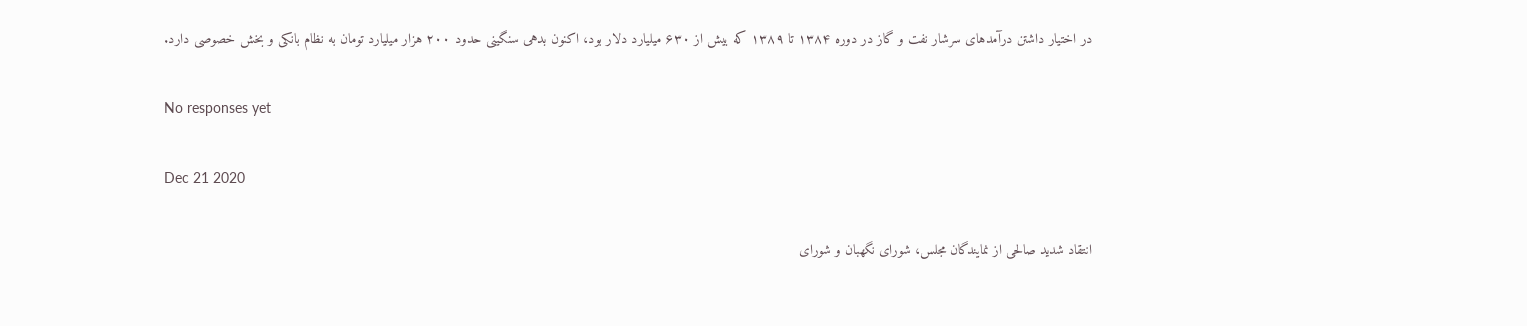در اختیار داشتن درآمدهای سرشار نفت و گاز در دوره ۱۳۸۴ تا ۱۳۸۹ که بیش از ۶۳۰ میلیارد دلار بود، اکنون بدهی سنگینی حدود ۲۰۰ هزار میلیارد تومان به نظام بانکی و بخش خصوصی دارد.

No responses yet

Dec 21 2020

انتقاد شدید صالحی از نمایندگان مجلس، شورای نگهبان و شورای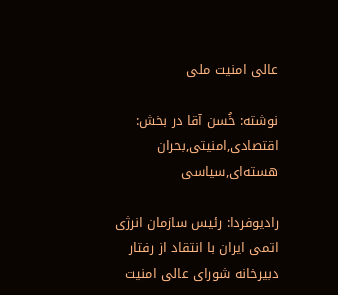عالی امنیت ملی

نوشته: خُسن آقا در بخش: اقتصادی,امنیتی,بحران هسته‌ای,سیاسی

رادیوفردا: رئیس سازمان انرژی اتمی ایران با انتقاد از رفتار دبیرخانه شورای عالی امنیت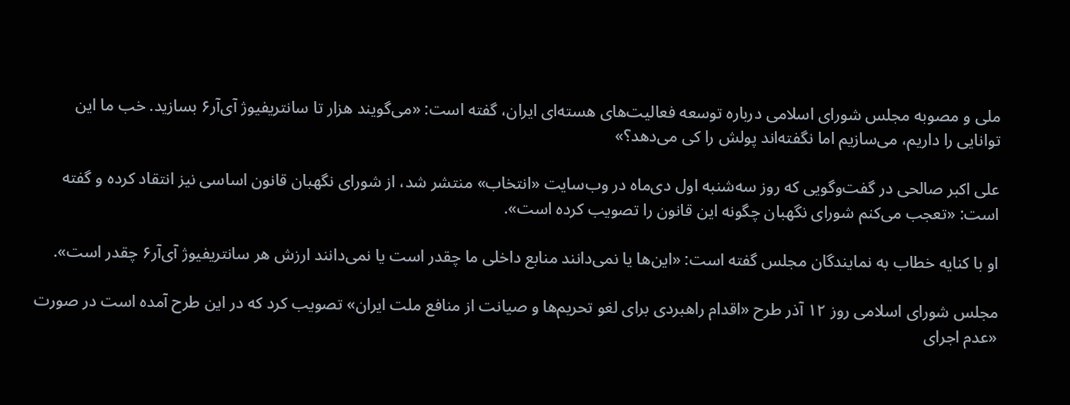ملی و مصوبه مجلس شورای اسلامی درباره توسعه فعالیت‌های هسته‌ای ایران، گفته است: «می‌گویند هزار تا سانتریفیوژ آی‌آر۶ بسازید. خب ما این توانایی را داریم، می‌سازیم اما نگفته‌اند پولش را کی می‌دهد؟»

علی اکبر صالحی در گفت‌وگویی که روز سه‌شنبه اول دی‌ماه در وب‌سایت «انتخاب» منتشر شد، از شورای نگهبان قانون اساسی نیز انتقاد کرده و گفته است: «تعجب می‌کنم شورای نگهبان چگونه این قانون را تصویب کرده است».

او با کنایه خطاب به نمایندگان مجلس گفته است: «این‌ها یا نمی‌دانند منابع داخلی ما چقدر است یا نمی‌دانند ارزش هر سانتریفیوژ آی‌آر۶ چقدر است».

مجلس شورای اسلامی روز ۱۲ آذر طرح «اقدام راهبردی برای لغو تحریم‌ها و صیانت از منافع ملت ایران» تصویب کرد که در این طرح آمده است در صورت «عدم اجرای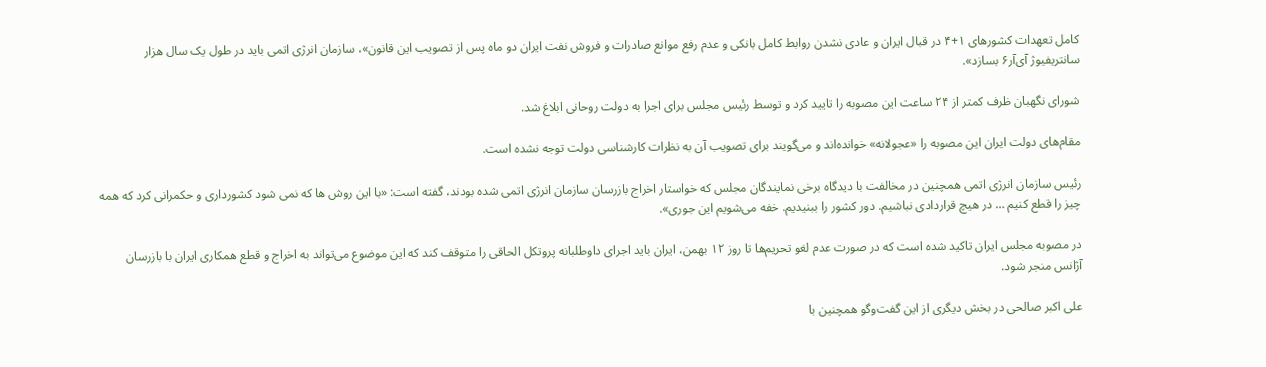کامل تعهدات کشورهای ۱+۴ در قبال ایران و عادی نشدن روابط کامل بانکی و عدم رفع موانع صادرات و فروش نفت ایران دو ماه پس از تصویب این قانون»، سازمان انرژی اتمی باید در طول یک سال هزار سانتریفیوژ آی‌آر۶ بسازد».

شورای نگهبان ظرف کمتر از ۲۴ ساعت این مصوبه را تایید کرد و توسط رئيس‌ مجلس برای اجرا به دولت روحانی ابلاغ شد.

مقام‌های دولت ایران این مصوبه را «عجولانه» خوانده‌اند و می‌گویند برای تصویب آن به نظرات کارشناسی دولت توجه نشده است.

رئیس سازمان انرژی اتمی همچنین در مخالفت با دیدگاه برخی نمایندگان مجلس که خواستار اخراج بازرسان سازمان انرژی اتمی شده بودند، گفته است: «با این روش ها که نمی شود کشورداری و حکمرانی کرد که همه چیز را قطع کنیم … در هیچ قراردادی نباشیم. دور کشور را ببنیدیم. خفه می‌شویم این جوری».

در مصوبه مجلس ایران تاکید شده است که در صورت عدم لغو تحریم‌ها تا روز ۱۲ بهمن، ایران باید اجرای داوطلبانه پروتکل الحاقی را متوقف کند که این موضوع می‌تواند به اخراج و قطع همکاری ایران با بازرسان آژانس منجر شود.

علی اکبر صالحی در بخش دیگری از این گفت‌وگو همچنین با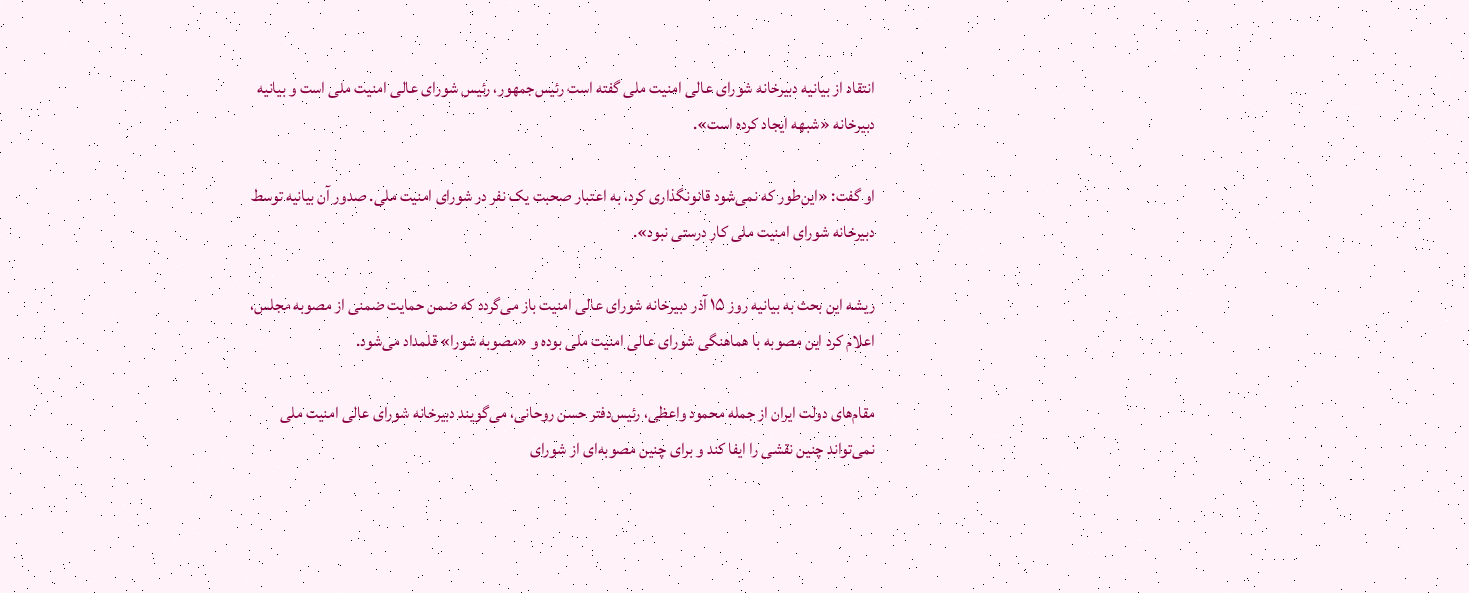انتقاد از بیانیه دبیرخانه شورای عالی امنیت ملی گفته است رئیس‌جمهور، رئیس شورای عالی امنیت ملی است و بیانیه دبیرخانه «شبهه ایجاد کرده است».

او گفت: «این‌طور که نمی‌شود قانونگذاری کرد، به اعتبار صحبت یک نفر در شورای امنیت ملی. صدور آن بیانیه توسط دبیرخانه شورای امنیت ملی کار درستی نبود».

ریشه این بحث به بیانیه روز ۱۵ آذر دبیرخانه شورای عالی امنیت باز می‌گردد که ضمن حمایت ضمنی از مصوبه مجلس، اعلام کرد این مصوبه با هماهنگی شورای عالی امنیت ملی بوده و «مصوبه شورا» قلمداد می‌شود.

مقام‌های دولت ایران از جمله محمود واعظی، رئیس‌دفتر حسن روحانی، می‌گویند دبیرخانه شورای عالی امنیت ملی نمی‌تواند چنین نقشی را ایفا کند و برای چنین مصوبه‌ای از شورای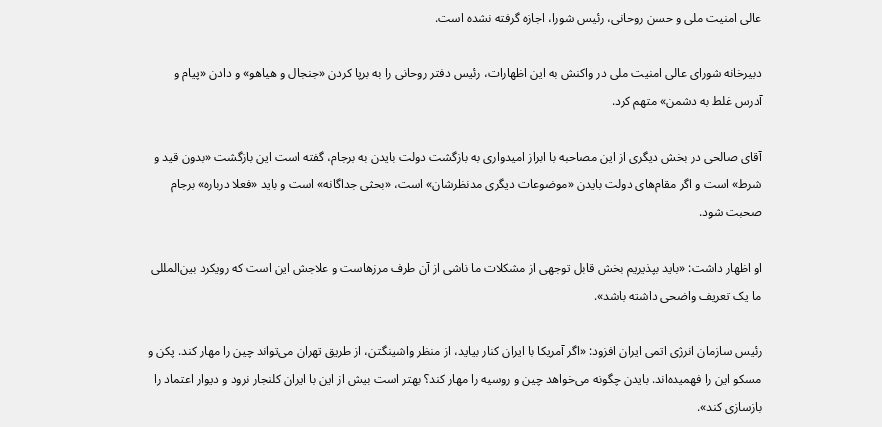عالی امنیت ملی و حسن روحانی، رئیس شورا، اجازه گرفته نشده است.

دبیرخانه شورای عالی امنیت ملی در واکنش به این اظهارات، رئيس دفتر روحانی را به برپا کردن «جنجال و هیاهو» و دادن «پیام و آدرس غلط به دشمن» متهم کرد.

آقای صالحی در بخش دیگری از این مصاحبه با ابراز امیدواری به بازگشت دولت بایدن به برجام، گفته است این بازگشت «بدون قید و شرط» است و اگر مقام‌های دولت بایدن «موضوعات دیگری مدنظرشان» است، «بحثی جداگانه» است و باید «فعلا درباره» برجام صحبت شود.

او اظهار داشت: «باید بپذیریم بخش قابل توجهی از مشکلات ما ناشی از آن طرف مرزهاست و علاجش این است که رویکرد بین‌المللی ما یک تعریف واضحی داشته باشد».

رئیس سازمان انرژی اتمی ایران افزود: «اگر آمریکا با ایران کنار بیاید، از منظر واشینگتن، از طریق تهران می‌تواند چین را مهار کند. پکن و مسکو این را فهمیده‌اند. بایدن چگونه می‌خواهد چین و روسیه را مهار کند؟ بهتر است بیش از این با ایران کلنجار نرود و دیوار اعتماد را بازسازی کند».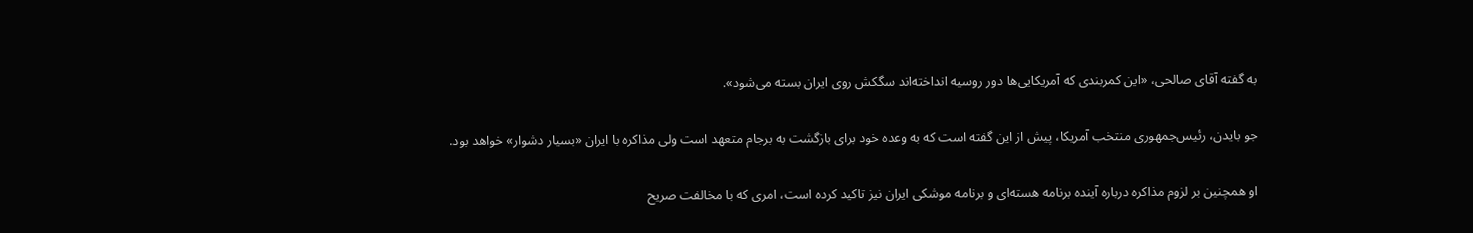به گفته آقای صالحی، «این کمربندی که آمریکایی‌ها دور روسیه انداخته‌اند سگکش روی ایران بسته می‌شود».

جو بایدن، رئیس‌جمهوری منتخب آمریکا، پیش از این گفته است که به وعده خود برای بازگشت به برجام متعهد است ولی مذاکره با ایران «بسیار دشوار» خواهد بود.

او همچنین بر لزوم مذاکره درباره آینده برنامه هسته‌ای و برنامه موشکی ایران نیز تاکید کرده است، امری که با مخالفت صریح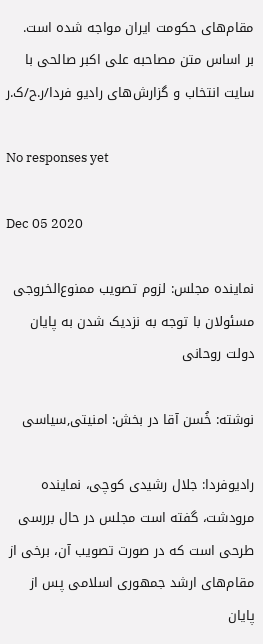مقام‌های حکومت ایران مواجه شده است.
بر اساس متن مصاحبه علی اکبر صالحی با سایت انتخاب و گزارش‌های رادیو فردا/ر.ح/ک.ر

No responses yet

Dec 05 2020

نماینده مجلس: لزوم تصویب ممنوع‌الخروجی مسئولان با توجه به نزدیک شدن به پایان دولت روحانی

نوشته: خُسن آقا در بخش: امنیتی,سیاسی

رادیوفردا: جلال رشیدی کوچی، نماینده مرودشت، گفته است مجلس در حال بررسی طرحی است که در صورت تصویب آن، برخی از مقام‌های ارشد جمهوری اسلامی پس از پایان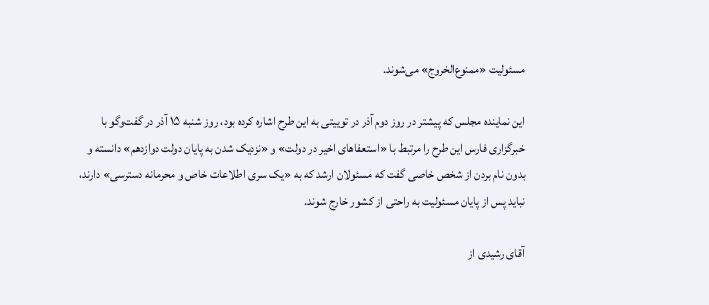مسئولیت «ممنوع‌الخروج» می‌شوند.

این نماینده مجلس که پیشتر در روز دوم آذر در توییتی به این طرح اشاره کرده بود، روز شنبه ۱۵ آذر در گفت‌وگو با خبرگزاری فارس این طرح را مرتبط با «استعفاهای اخیر در دولت» و «نزدیک شدن به پایان دولت دوازدهم» دانسته و بدون نام بردن از شخص خاصی گفت که مسئولان ارشد که به «یک سری اطلاعات خاص و محرمانه دسترسی» دارند، نباید پس از پایان مسئولیت به راحتی از کشور خارج شوند.

آقای رشیدی از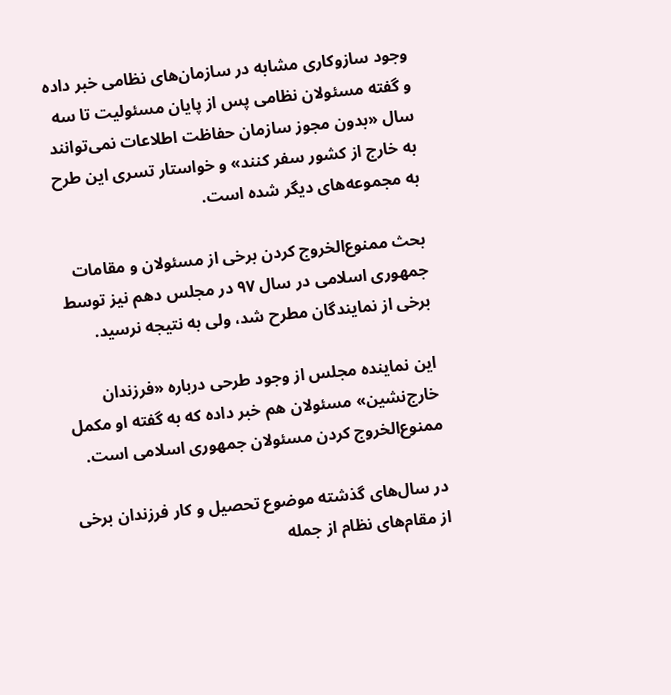وجود سازوکاری مشابه در سازمان‌های نظامی خبر داده و گفته مسئولان نظامی پس از پایان مسئولیت تا سه سال «بدون مجوز سازمان حفاظت اطلاعات نمی‌توانند به خارج از کشور سفر کنند» و خواستار تسری این طرح به مجموعه‌های دیگر شده است.

بحث ممنوع‌الخروج کردن برخی از مسئولان و مقامات جمهوری اسلامی در سال ۹۷ در مجلس دهم نیز توسط برخی از نمایندگان مطرح شد، ولی به نتیجه نرسید.

این نماینده مجلس از وجود طرحی درباره «فرزندان خارج‌نشین» مسئولان هم خبر داده که به گفته او مکمل ممنوع‌الخروج کردن مسئولان جمهوری اسلامی است.

در سال‌های گذشته موضوع تحصیل و کار فرزندان برخی از مقام‌های نظام از جمله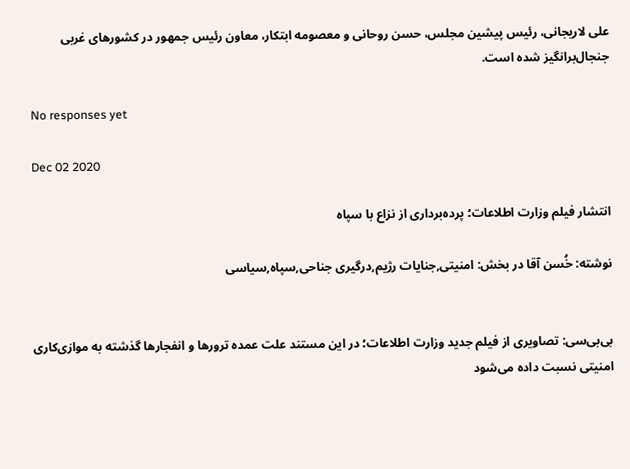علی لاریجانی، رئيس پیشین مجلس، حسن روحانی و معصومه ابتکار،‌ معاون رئيس‌ جمهور در کشورهای غربی جنجال‌برانگیز شده است.

No responses yet

Dec 02 2020

انتشار فیلم وزارت اطلاعات؛ پرده‌برداری از نزاع با سپاه

نوشته: خُسن آقا در بخش: امنیتی,جنایات رژیم,درگیری جناحی,سپاه,سیاسی


بی‌بی‌سی: تصاویری از فیلم جدید وزارت اطلاعات؛ در این مستند علت عمده ترور‌ها و انفجارها گذشته به موازی‌کاری امنیتی نسبت داده می‌شود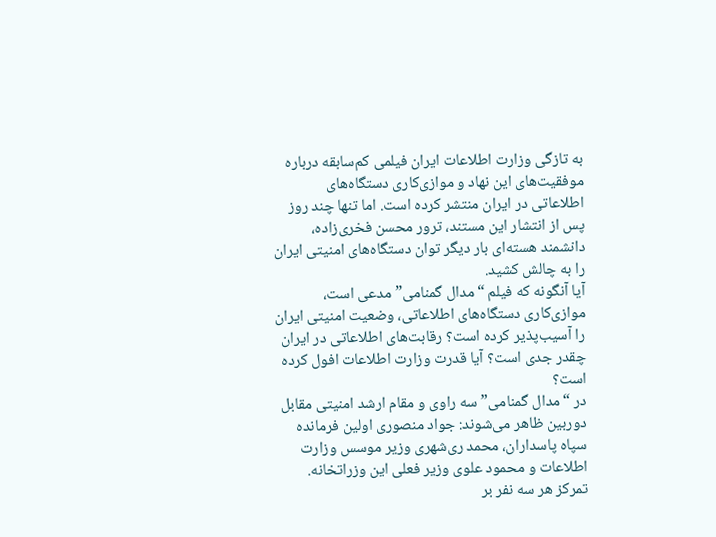به تازگی وزارت اطلاعات ایران فیلمی کم‌سابقه درباره موفقیت‌های این نهاد و موازی‌کاری دستگاه‌های اطلاعاتی در ایران منتشر کرده است. اما تنها چند روز پس از انتشار این مستند، ترور محسن فخری‌زاده، دانشمند هسته‌ای بار دیگر توان دستگاه‌های امنیتی ایران را به چالش کشید.
آیا آنگونه که فیلم “مدال گمنامی” مدعی است، موازی‌کاری‌ دستگاه‌های اطلاعاتی، وضعیت امنیتی ایران را آسیب‌پذیر کرده است؟ رقابت‌های اطلاعاتی در ایران چقدر جدی است؟ آیا قدرت وزارت اطلاعات افول کرده است؟
در “مدال گمنامی” سه راوی و مقام ارشد امنیتی مقابل دوربین ظاهر می‌شوند: جواد منصوری اولین فرمانده سپاه پاسداران، محمد ری‌شهری وزیر موسس وزارت اطلاعات و محمود علوی وزیر فعلی این وزراتخانه. تمرکز هر سه نفر بر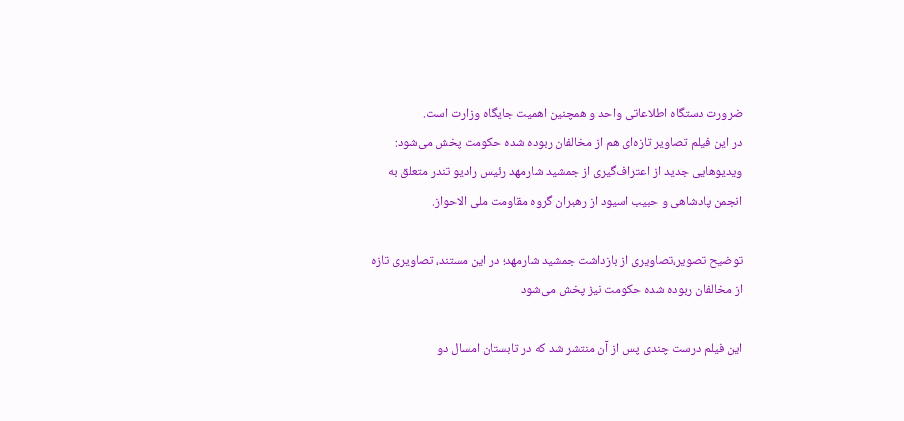ضرورت دستگاه اطلاعاتی واحد و همچنین اهمیت جایگاه وزارت است.
در این فیلم تصاویر تازه‌ای هم از مخالفان ربوده شده حکومت پخش می‌شود: ویدیوهایی جدید از اعتراف‌گیری از جمشید شارمهد رئیس رادیو تندر متعلق به انجمن پادشاهی و حبیب اسیود از رهبران گروه مقاومت ملی الاحواز.

توضیح تصویر،تصاویری از بازداشت جمشید شارمهد؛ در این مستند، تصاویری تازه از مخالفان ربوده شده حکومت نیز پخش می‌شود

این فیلم درست چندی پس از آن منتشر شد که در تابستان امسال دو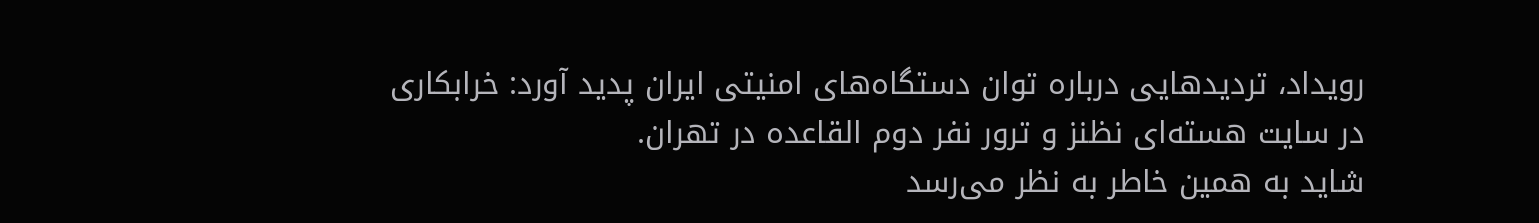رویداد، تردیدهایی درباره توان دستگاه‌های امنیتی ایران پدید آورد: خرابکاری در سایت‌ هسته‌ای نظنز و ترور نفر دوم القاعده در تهران.
شاید به همین خاطر به نظر می‌رسد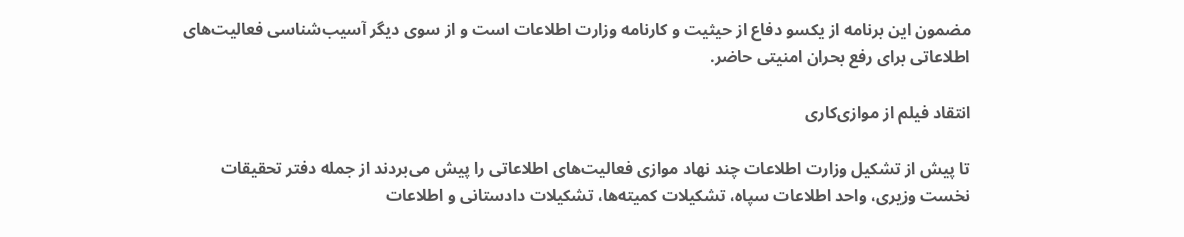مضمون این برنامه از یکسو دفاع از حیثیت و کارنامه وزارت اطلاعات است و از سوی دیگر آسیب‌شناسی فعالیت‌های اطلاعاتی برای رفع بحران امنیتی حاضر.

انتقاد فیلم از موازی‌کاری

تا پیش از تشکیل وزارت اطلاعات چند نهاد موازی فعالیت‌های اطلاعاتی را پیش می‌بردند از جمله دفتر تحقیقات نخست وزیری، واحد اطلاعات سپاه، تشکیلات کمیته‌ها، تشکیلات دادستانی و اطلاعات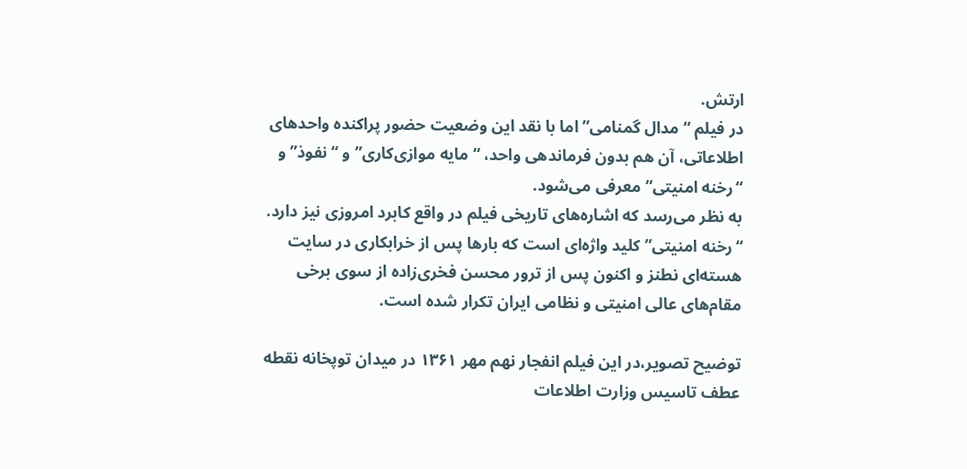ارتش.
در فیلم “مدال گمنامی” اما با نقد این وضعیت حضور پراکنده واحدهای اطلاعاتی، آن هم بدون فرماندهی واحد، “مایه موازی‌کاری” و “نفوذ” و “رخنه‌ امنیتی” معرفی می‌شود.
به نظر می‌رسد که اشاره‌های تاریخی فیلم در واقع کابرد امروزی نیز دارد.
“رخنه امنیتی” کلید واژه‌ای است که بارها پس از خرابکاری در سایت هسته‌ای نطنز و اکنون پس از ترور محسن فخری‌زاده از سوی برخی مقام‌های عالی امنیتی و نظامی ایران تکرار شده است.

توضیح تصویر،در این فیلم انفجار نهم مهر ۱۳۶۱ در میدان توپخانه نقطه عطف تاسیس وزارت اطلاعات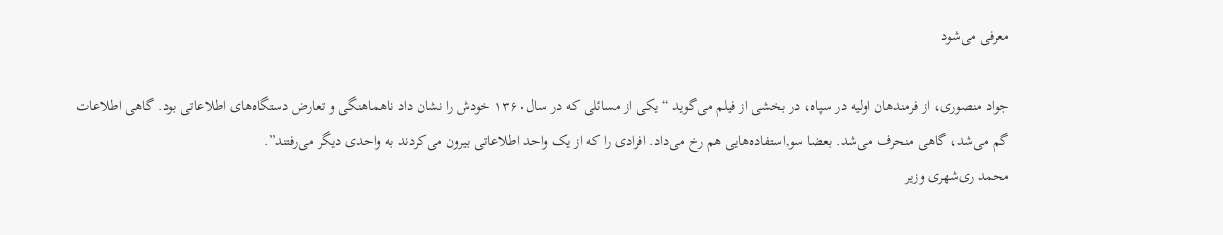معرفی می‌شود

جواد منصوری، از فرمندهان اولیه در سپاه، در بخشی از فیلم می‌گوید “یکی از مسائلی که در سال۱۳۶۰ خودش را نشان داد ناهماهنگی و تعارض دستگاه‌های اطلاعاتی بود. گاهی اطلاعات گم می‌شد، گاهی منحرف می‌شد. بعضا سو,استفاده‌هایی هم رخ می‌داد. افرادی را که از یک واحد اطلاعاتی بیرون می‌کردند به واحدی دیگر می‌رفتند”.
محمد ری‌شهری وزیر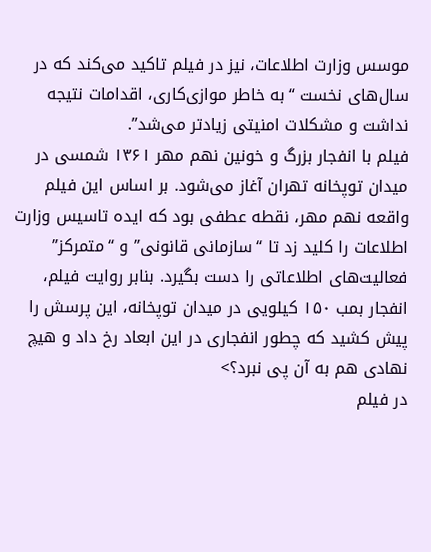موسس وزارت اطلاعات، نیز در فیلم تاکید می‌کند که در سال‌های نخست “به خاطر موازی‌کاری، اقدامات نتیجه نداشت و مشکلات امنیتی زیادتر می‌شد”.
فیلم با انفجار بزرگ و خونین نهم مهر ۱۳۶۱ شمسی در میدان توپخانه تهران آغاز می‌شود. بر اساس این فیلم واقعه نهم مهر، نقطه عطفی بود که ایده تاسیس وزارت اطلاعات را کلید زد تا “سازمانی قانونی” و “متمرکز” فعالیت‌های اطلاعاتی را دست بگیرد. بنابر روایت فیلم، انفجار بمب ۱۵۰ کیلویی در میدان توپخانه، این پرسش را پیش کشید که چطور انفجاری در این ابعاد رخ داد و هیچ نهادی هم به آن پی نبرد؟>
در فیلم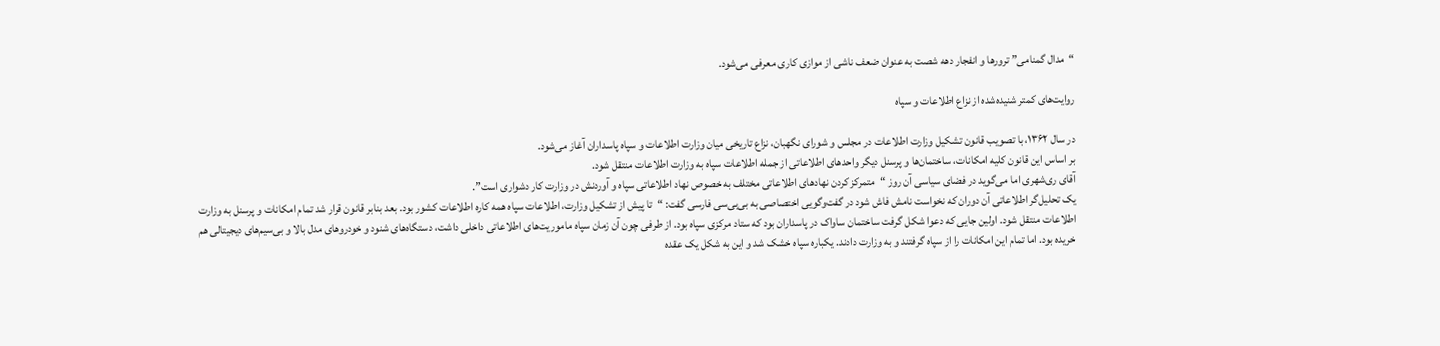“مدال گمنامی” ترور‌ها و انفجار دهه شصت به عنوان ضعف ناشی از موازی کاری معرفی می‌شود.

روایت‌های کمتر شنیده‌شده از نزاع اطلاعات و سپاه

در سال ۱۳۶۲، با تصویب قانون تشکیل وزارت اطلاعات در مجلس و شورای نگهبان، نزاع تاریخی میان وزارت اطلاعات و سپاه پاسداران آغاز می‌شود.
بر اساس این قانون کلیه امکانات، ساختمان‌ها و پرسنل دیگر واحد‌های اطلاعاتی از جمله اطلاعات سپاه به وزارت اطلاعات منتقل شود.
آقای ری‌شهری اما می‌گوید در فضای سیاسی آن روز “متمرکز کردن نهادهای اطلاعاتی مختلف به خصوص نهاد اطلاعاتی سپاه و آوردنش در وزارت کار دشواری است”.
یک تحلیل‌گر اطلاعاتی آن دوران که نخواست نامش فاش شود در گفت‌وگویی اختصاصی به بی‌بی‌سی فارسی گفت: “تا پیش از تشکیل وزارت، اطلاعات سپاه همه کاره اطلاعات کشور بود. بعد بنابر قانون قرار شد تمام امکانات و پرسنل به وزارت اطلاعات منتقل شود. اولین جایی که دعوا شکل گرفت ساختمان ساواک در پاسداران بود که ستاد مرکزی سپاه بود. از طرفی چون آن زمان سپاه ماموریت‌های اطلاعاتی داخلی داشت، دستگاه‌های شنود و خودروهای مدل بالا و بی‌سیم‌های دیجیتالی هم خریده بود. اما تمام این‌ امکانات را از سپاه گرفتند و به وزارت دادند. یکباره سپاه خشک شد و این به شکل یک عقده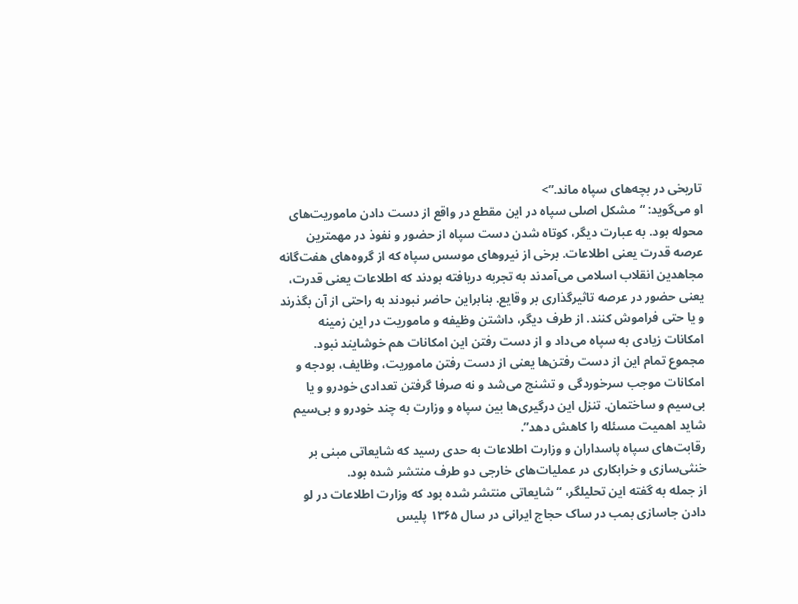تاریخی در بچه‌های سپاه ماند.”>
او می‌گوید: “مشکل اصلی سپاه در این مقطع در واقع از دست دادن ماموریت‌های محوله بود. به عبارت دیگر، کوتاه شدن دست سپاه از حضور و نفوذ در مهمترین عرصه قدرت یعنی اطلاعات. برخی از نیروهای موسس سپاه که از گروه‌های هفت‌گانه مجاهدین انقلاب اسلامی می‌آمدند به تجربه دریافته بودند که اطلاعات یعنی قدرت، یعنی حضور در عرصه تاثیرگذاری بر وقایع. بنابراین حاضر نبودند به راحتی از آن بگذرند و یا حتی فراموش کنند. از طرف دیگر، داشتن وظیفه و ماموریت در این زمینه امکانات زیادی به سپاه می‌داد و از دست رفتن این امکانات هم خوشایند نبود. مجموع تمام این از دست رفتن‌ها یعنی از دست رفتن ماموریت، وظایف، بودجه و امکانات موجب سرخوردگی و تشنج می‌شد و نه صرفا گرفتن تعدادی خودرو و یا بی‌سیم و ساختمان. تنزل این درگیری‌ها بین سپاه و وزارت به چند خودرو و بی‌سیم شاید اهمیت مسئله را کاهش دهد”.
رقابت‌های سپاه پاسداران و وزارت اطلاعات به حدی رسید که شایعاتی مبنی بر خنثی‌سازی و خرابکاری در عملیات‌های خارجی دو طرف منتشر شده بود.
از جمله به گفته این تحلیلگر، “شایعاتی منتشر شده بود که وزارت اطلاعات در لو دادن جاسازی بمب در ساک حجاج ایرانی در سال ۱۳۶۵ پلیس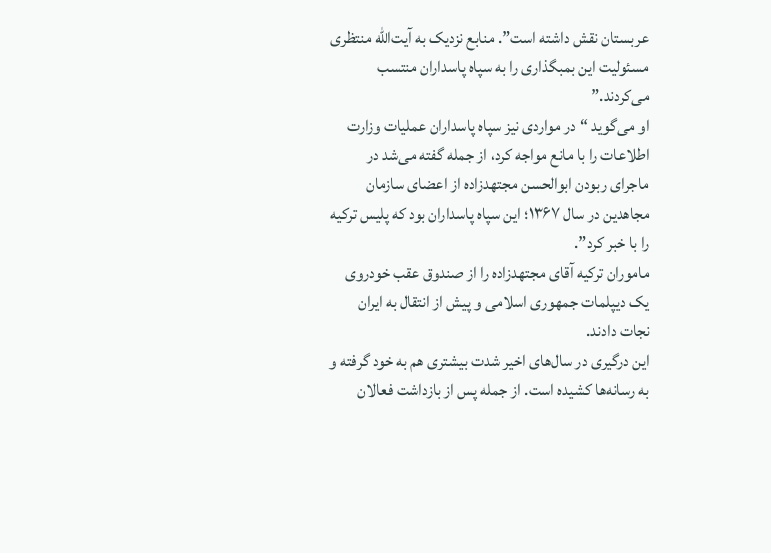عربستان نقش داشته است”. منابع نزدیک به آیت‌الله منتظری مسئولیت این بمبگذاری را به سپاه پاسداران منتسب می‌کردند.”
او می‌گوید “در مواردی نیز سپاه پاسداران عملیات وزارت اطلاعات را با مانع مواجه کرد، از جمله گفته می‌شد در ماجرای ربودن ابوالحسن مجتهدزاده از اعضای سازمان مجاهدین در سال ۱۳۶۷؛ این سپاه پاسداران بود که پلیس ترکیه را با خبر کرد”.
ماموران ترکیه آقای مجتهدزاده را از صندوق عقب خودروی یک دیپلمات جمهوری اسلامی و پیش از انتقال به ایران نجات دادند.
این درگیری در سال‌های اخیر شدت بیشتری هم به خود گرفته و به رسانه‌ها کشیده است. از جمله پس از بازداشت فعالان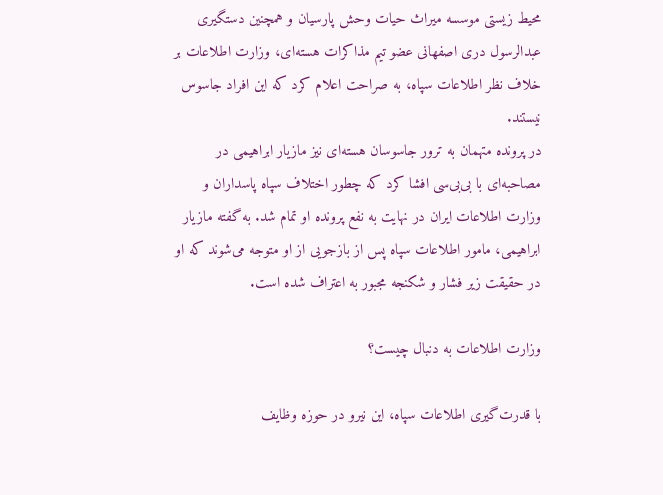محیط زیستی موسسه میراث حیات وحش پارسیان و همچنین دستگیری عبدالرسول دری اصفهانی عضو تیم مذاکرات هسته‌ای، وزارت اطلاعات بر خلاف نظر اطلاعات سپاه، به صراحت اعلام کرد که این افراد جاسوس نیستند.
در پرونده متهمان به ترور جاسوسان هسته‌ای نیز مازیار ابراهیمی در مصاحبه‌ای با بی‌بی‌سی افشا کرد که چطور اختلاف سپاه پاسداران و وزارت اطلاعات ایران در نهایت به نفع پرونده او تمام شد. به گفته مازیار ابراهیمی، مامور اطلاعات سپاه پس از بازجویی از او متوجه می‌شوند که او در حقیقت زیر فشار و شکنجه مجبور به اعتراف شده است.

وزارت اطلاعات به دنبال چیست؟

با قدرت‌گیری اطلاعات سپاه، این نیرو در حوزه وظایف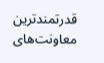قدرتمندترین معاونت‌های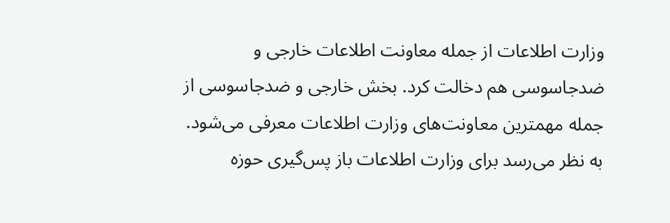وزارت اطلاعات از جمله معاونت اطلاعات خارجی و ضدجاسوسی هم دخالت کرد. بخش خارجی و ضدجاسوسی از جمله مهمترین معاونت‌های وزارت اطلاعات معرفی می‌شود.
به نظر می‌رسد برای وزارت اطلاعات باز پس‌گیری حوزه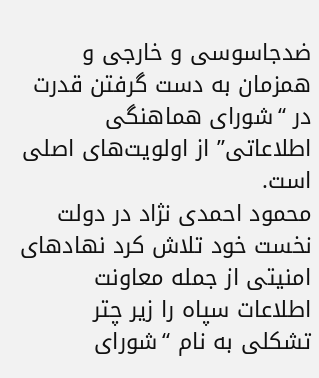ضدجاسوسی و خارجی و همزمان به دست گرفتن قدرت در “شورای هماهنگی اطلاعاتی” از اولویت‌های اصلی است.
محمود احمدی نژاد در دولت نخست خود تلاش کرد نهادهای امنیتی از جمله معاونت اطلاعات سپاه را زیر چتر تشکلی به نام “شورای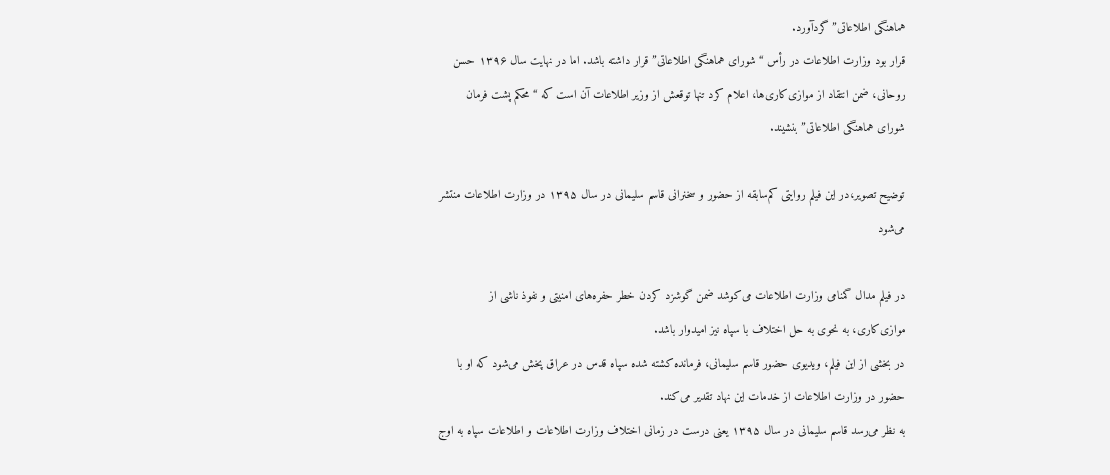هماهنگی اطلاعاتی” گردآورد.
قرار بود وزارت اطلاعات در رأس “شورای هماهنگی اطلاعاتی” قرار داشته باشد. اما در نهایت سال ۱۳۹۶ حسن روحانی، ضمن انتقاد از موازی‌کاری‌ها، اعلام کرد تنها توقعش از وزیر اطلاعات آن است که “محکم پشت فرمان شورای هماهنگی اطلاعاتی” بنشیند.

توضیح تصویر،در این فیلم روایتی کم‌سابقه از حضور و سخنرانی قاسم سلیمانی در سال ۱۳۹۵ در وزارت اطلاعات منتشر می‌شود

در فیلم مدال گمنامی وزارت اطلاعات می‌کوشد ضمن گوشزد کردن خطر حفره‌های امنیتی و نفوذ ناشی از موازی‌کاری، به نحوی به حل اختلاف با سپاه نیز امیدوار باشد.
در بخشی از این فیلم، ویدیوی حضور قاسم سلیمانی، فرمانده کشته شده سپاه قدس در عراق پخش می‌شود که او با حضور در وزارت اطلاعات از خدمات این نهاد تقدیر می‌کند.
به نظر می‌رسد قاسم سلیمانی در سال ۱۳۹۵ یعنی درست در زمانی اختلاف وزارت اطلاعات و اطلاعات سپاه به اوج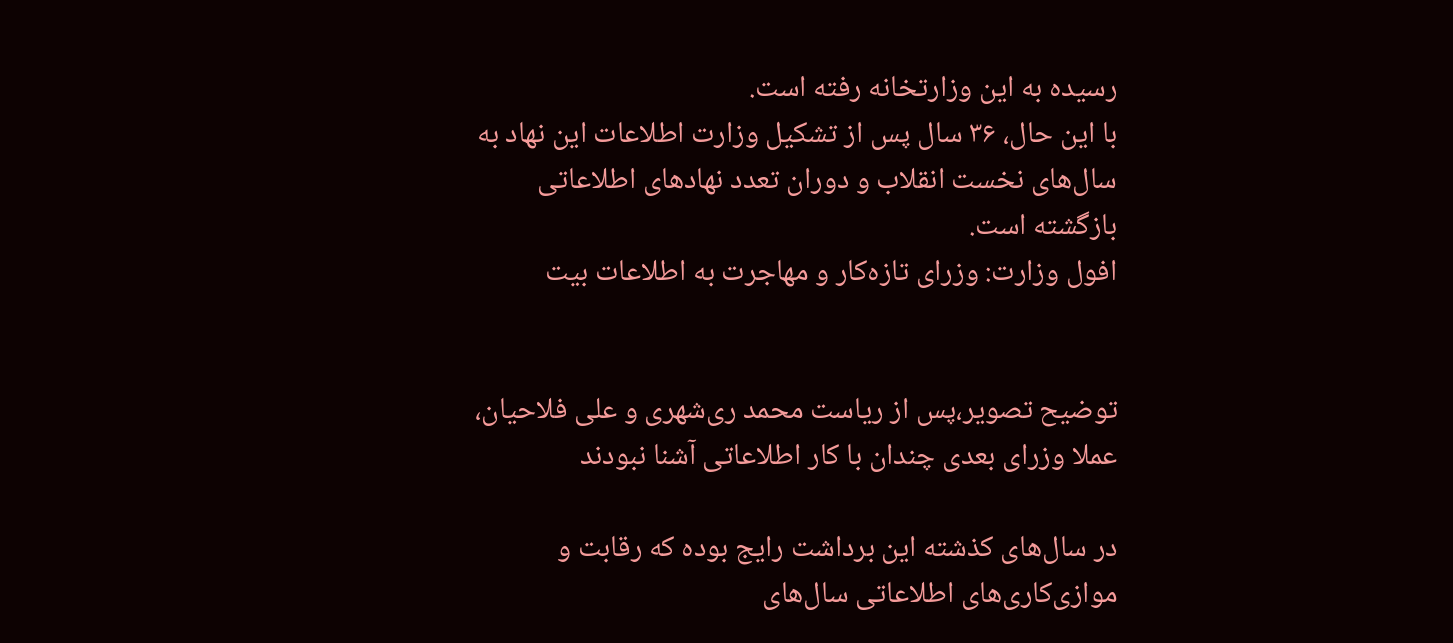رسیده به این وزارتخانه رفته است.
با این حال، ۳۶ سال پس از تشکیل وزارت اطلاعات این نهاد به سال‌های نخست انقلاب و دوران تعدد نهادهای اطلاعاتی بازگشته است.
افول وزارت: وزرای تازه‌کار و مهاجرت به اطلاعات بیت


توضیح تصویر،پس از ریاست محمد ری‌شهری و علی فلاحیان، عملا وزرای بعدی چندان با کار اطلاعاتی آشنا نبودند

در سال‌های کذشته این برداشت رایج بوده که رقابت و موازی‌کاری‌های اطلاعاتی سال‌های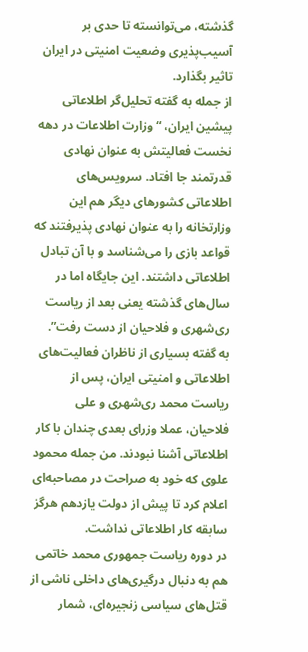گذشته، ‌می‌توانسته تا حدی بر آسیب‌پذیری وضعیت امنیتی در ایران تاثیر بگذارد.
از جمله به گفته تحلیل‌گر اطلاعاتی پیشین ایران، “وزارت اطلاعات در دهه نخست فعالیتش به عنوان نهادی قدرتمند جا افتاد. سرویس‌های اطلاعاتی کشورهای دیگر هم این وزارتخانه را به عنوان نهادی پذیرفتند که قواعد بازی را می‌شناسد و با آن تبادل اطلاعاتی داشتند. این جایگاه اما در سال‌های گذشته یعنی بعد از ریاست ری‌شهری و فلاحیان از دست رفت”.
به گفته بسیاری از ناظران فعالیت‌های اطلاعاتی و امنیتی ایران، پس از ریاست محمد ری‌شهری و علی فلاحیان، عملا وزرای بعدی چندان با کار اطلاعاتی آشنا نبودند. من جمله محمود علوی که خود به صراحت در مصاحبه‌ای اعلام کرد تا پیش از دولت یازدهم هرگز سابقه کار اطلاعاتی نداشت.
در دوره ریاست جمهوری محمد خاتمی هم به دنبال درگیری‌های داخلی ناشی از قتل‌های سیاسی زنجیره‌ای، شمار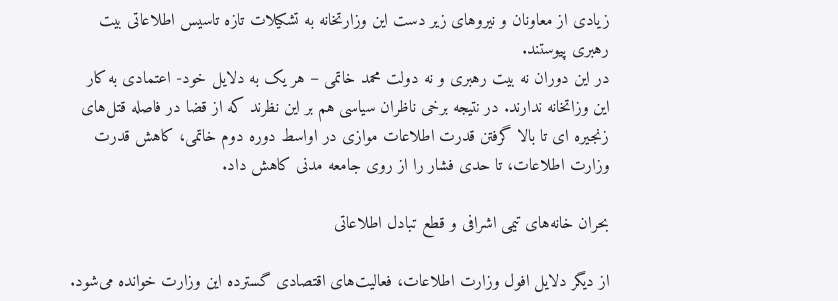زیادی از معاونان و نیروهای زیر دست این وزارتخانه به تشکیلات تازه تاسیس اطلاعاتی بیت رهبری پیوستند.
در این دوران نه بیت رهبری و نه دولت محمد خاتمی – هر یک به دلایل خود- اعتمادی به کار این وزاتخانه ندارند. در نتیجه برخی ناظران سیاسی هم بر این نظرند که از قضا در فاصله قتل‌های زنجیره ای تا بالا گرفتن قدرت اطلاعات موازی در اواسط دوره دوم خاتمی، کاهش قدرت وزارت اطلاعات، تا حدی فشار را از روی جامعه مدنی کاهش داد.

بحران خانه‌های تیمی اشرافی و قطع تبادل اطلاعاتی

از دیگر دلایل افول وزارت اطلاعات، فعالیت‌های اقتصادی گسترده این وزارت خوانده می‌شود.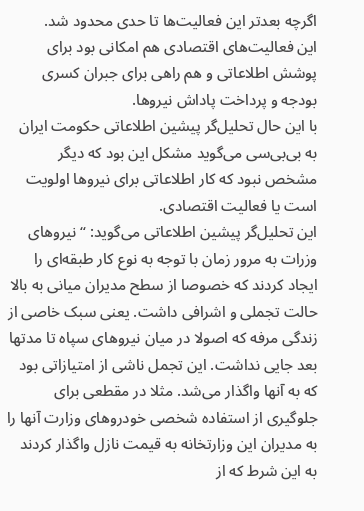اگرچه بعدتر این فعالیت‌ها تا حدی محدود شد.
این فعالیت‌های اقتصادی هم امکانی بود برای پوشش اطلاعاتی و هم راهی برای جبران کسری بودجه و پرداخت پاداش نیروها.
با این حال تحلیل‌گر پیشین اطلاعاتی حکومت ایران به بی‌بی‌سی می‌گوید مشکل این بود که دیگر مشخص نبود که کار اطلاعاتی برای نیروها اولویت است یا فعالیت اقتصادی.
این تحلیل‌گر پیشین اطلاعاتی می‌گوید: “نیروهای وزرات به مرور زمان با توجه به نوع کار طبقه‌ای را ایجاد کردند که خصوصا از سطح مدیران میانی به بالا حالت تجملی و اشرافی داشت. یعنی سبک خاصی از زندگی مرفه که اصولا در میان نیروهای سپاه تا مدتها بعد جایی نداشت. این تجمل ناشی از امتیازاتی بود که به آنها واگذار می‌شد. مثلا در مقطعی برای جلوگیری از استفاده شخصی خودروهای وزارت آنها را به مدیران این وزارتخانه به قیمت نازل واگذار کردند به این شرط که از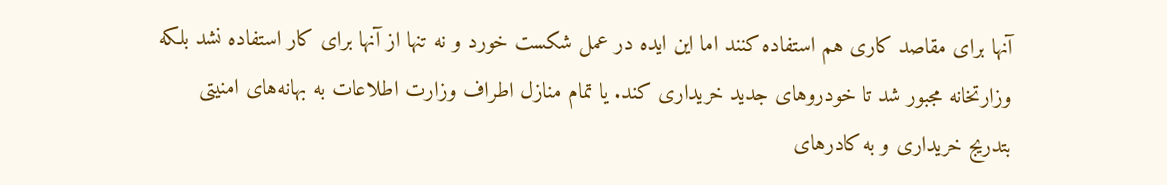آنها برای مقاصد کاری هم استفاده کنند اما این ایده در عمل شکست خورد و نه تنها از آنها برای کار استفاده نشد بلکه وزارتخانه مجبور شد تا خودروهای جدید خریداری کند. یا تمام منازل اطراف وزارت اطلاعات به بهانه‌های امنیتی بتدریج خریداری و به کادرهای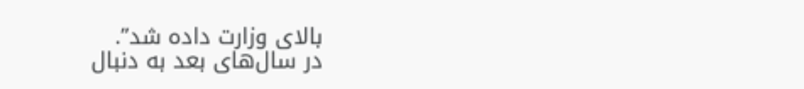بالای وزارت داده شد”.
در سال‌های بعد به دنبال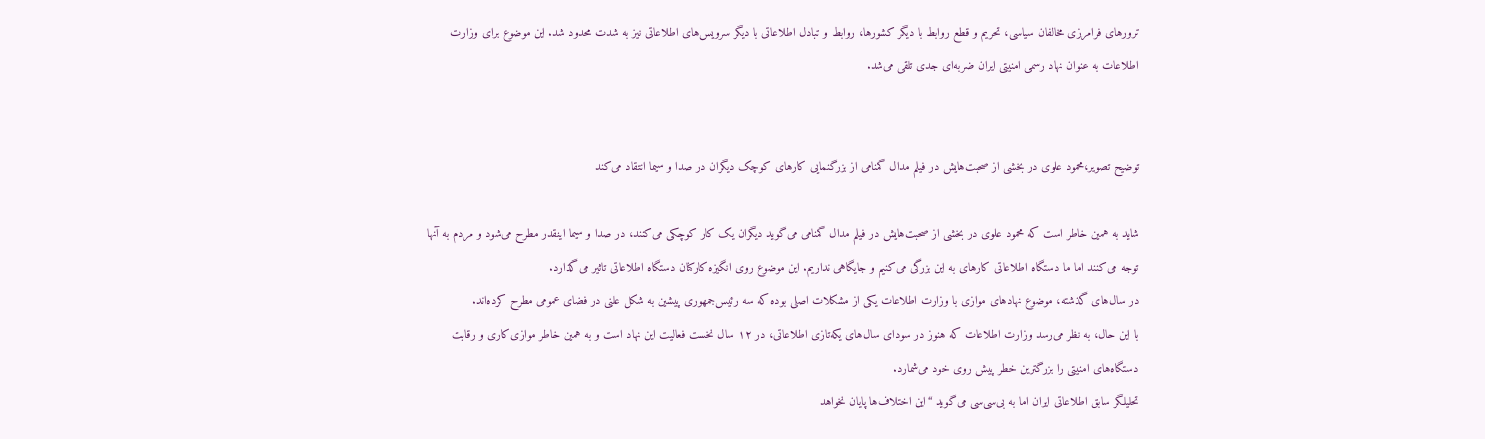ترورهای فرامرزی مخالفان سیاسی، تحریم و قطع روابط با دیگر کشورها، روابط و تبادل اطلاعاتی با دیگر سرویس‌های اطلاعاتی نیز به شدت محدود شد. این موضوع برای وزارت اطلاعات به عنوان نهاد رسمی امنیتی ایران ضربه‌ای جدی تلقی می‌شد.


توضیح تصویر،محمود علوی در بخشی از صحبت‌هایش در فیلم مدال گمنامی از بزرگنمایی کارهای کوچک دیگران در صدا و سیما انتقاد می‌کند

شاید به همین خاطر است که محمود علوی در بخشی از صحبت‌هایش در فیلم مدال گمنامی می‌گوید دیگران یک کار کوچکی می‌کنند، در صدا و سیما اینقدر مطرح می‌شود و مردم به آنها توجه می‌کنند اما ما دستگاه اطلاعاتی کارهای به این بزرگی می‌کنیم و جایگاهی نداریم. این موضوع روی انگیزه کارکنان دستگاه اطلاعاتی تاثیر می‌گذارد.
در سال‌های گذشته، موضوع نهادهای موازی با وزارت اطلاعات یکی از مشکلات اصلی بوده که سه رئیس‌جمهوری پیشین به شکل علنی در فضای عمومی مطرح کرده‌اند.
با این حال، به نظر می‌رسد وزارت اطلاعات که هنوز در سودای سال‌های یکه‌تازی اطلاعاتی، در ۱۲ سال نخست فعالیت این نهاد است و به همین خاطر موازی‌کاری و رقابت دستگاه‌های امنیتی را بزرگترین خطر پیش روی خود می‌شمارد.
تحلیلگر سابق اطلاعاتی ایران اما به بی‌سی‌سی می‌گوید “این اختلاف‌ها پایان نخواهد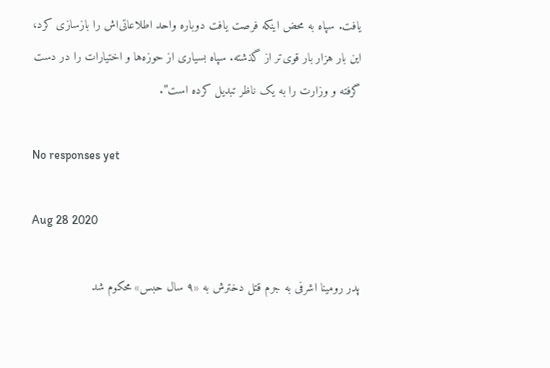یافت. سپاه به محض اینکه فرصت یافت دوباره واحد اطلاعاتی‌اش را بازسازی کرد، این بار هزار بار قوی‌تر از گذشته. سپاه بسیاری از حوزه‌ها و اختیارات را در دست گرفته‌ و وزارت را به یک ناظر تبدیل کرده‌ است”.

No responses yet

Aug 28 2020

پدر رومینا اشرفی به جرم قتل دخترش به «۹ سال حبس» محکوم شد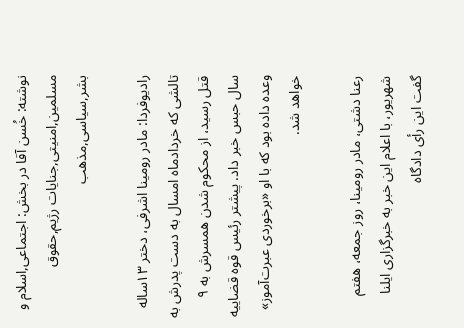نوشته: خُسن آقا در بخش: اجتماعی,اسلام و مسلمین,امنیتی,جنایات رژیم,حقوق بشر,سیاسی,مذهب

رادیوفردا: مادر رومینا اشرفی، دختر ۱۳ساله تالشی که خردادماه امسال به دست پدرش به قتل رسید، از محکوم شدن همسرش به ۹ سال حبس خبر داد. پیشتر رئیس قوه قضاییه وعده داده بود که با او «برخوردی عبرت‌آموز» خواهد شد.

رعنا دشتی، مادر رومینا، روز جمعه، هفتم شهریور، با اعلام این خبر به خبرگزاری ایلنا گفت این رأی دادگاه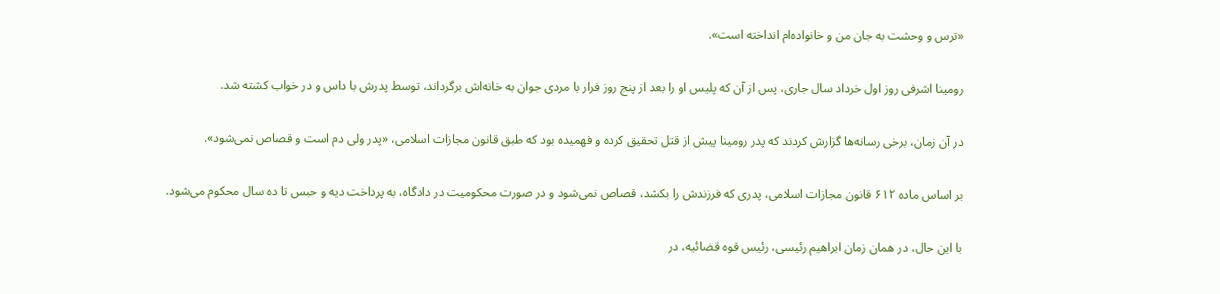«ترس و وحشت به جان من و خانواده‌ام انداخته است».

رومینا اشرفی روز اول خرداد سال جاری، پس از آن‌ که پلیس او را بعد از پنج روز فرار با مردی جوان به خانه‌اش برگرداند، توسط پدرش با داس و در خواب کشته شد.

در آن زمان، برخی رسانه‌ها گزارش کردند که پدر رومینا پیش از قتل تحقیق کرده و فهمیده بود که طبق قانون مجازات اسلامی، «پدر ولی دم است و قصاص نمی‌شود».

بر اساس ماده ۶۱۲ قانون مجازات اسلامی، پدری که فرزندش را بکشد، قصاص نمی‌شود و در صورت محکومیت در دادگاه، به پرداخت دیه و حبس تا ده سال محکوم می‌شود.

با این حال، در همان زمان ابراهیم رئیسی، رئیس قوه قضائیه، در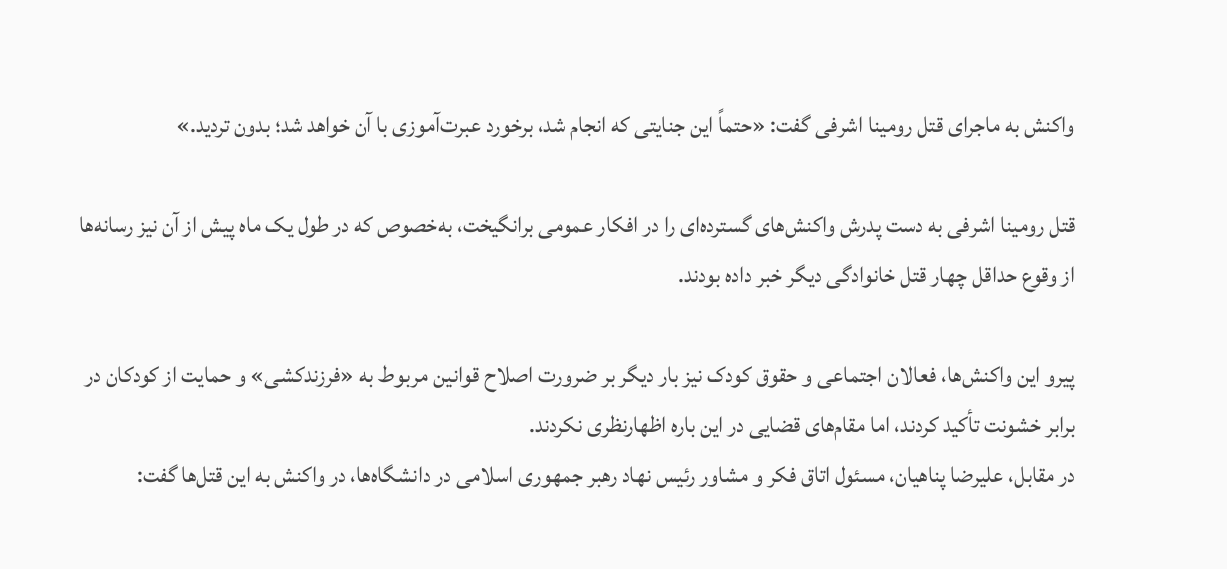واکنش به ماجرای قتل رومینا اشرفی گفت: «حتماً این جنایتی که انجام شد، برخورد عبرت‌آموزی با آن خواهد شد؛ بدون تردید.»

قتل رومینا اشرفی به دست پدرش واکنش‌های گسترده‌ای را در افکار عمومی برانگیخت، به‌خصوص که در طول یک ماه پیش از آن نیز رسانه‌ها از وقوع حداقل چهار قتل خانوادگی دیگر خبر داده‌ بودند.

پیرو این واکنش‌ها، فعالان اجتماعی و حقوق کودک نیز بار دیگر بر ضرورت اصلاح قوانین مربوط به «فرزندکشی» و حمایت از کودکان در برابر خشونت تأکید کردند، اما مقام‌های قضایی در این باره اظهارنظری نکردند.
در مقابل، علیرضا پناهیان، مسئول اتاق فکر و مشاور رئیس نهاد رهبر جمهوری اسلامی در دانشگاه‌ها، در واکنش به این قتل‌ها گفت: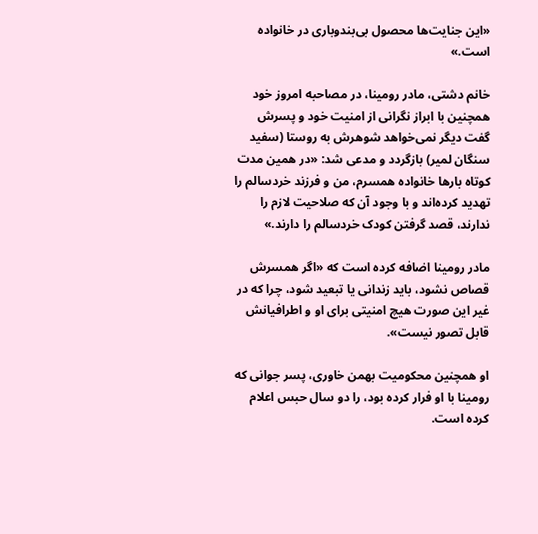«این جنایت‌ها محصول بی‌بندوباری در خانواده است.»

خانم دشتی، مادر رومینا، در مصاحبه امروز خود همچنین با ابراز نگرانی از امنیت خود و پسرش گفت دیگر نمی‌خواهد شوهرش به روستا (سفید سنگان لمیر) بازگردد و مدعی شد: «در همین مدت کوتاه بارها خانواده همسرم، من و فرزند خردسالم را تهدید کرده‌اند و با وجود آن که صلاحیت لازم را ندارند، قصد گرفتن کودک خردسالم را دارند.»

مادر رومینا اضافه کرده است که «اگر همسرش قصاص نشود، باید زندانی یا تبعید شود، چرا که در غیر این صورت هیچ امنیتی برای او و اطرافیانش قابل تصور نیست».

او همچنین محکومیت بهمن خاوری، پسر جوانی که رومینا با او فرار کرده بود، را دو سال حبس اعلام کرده است.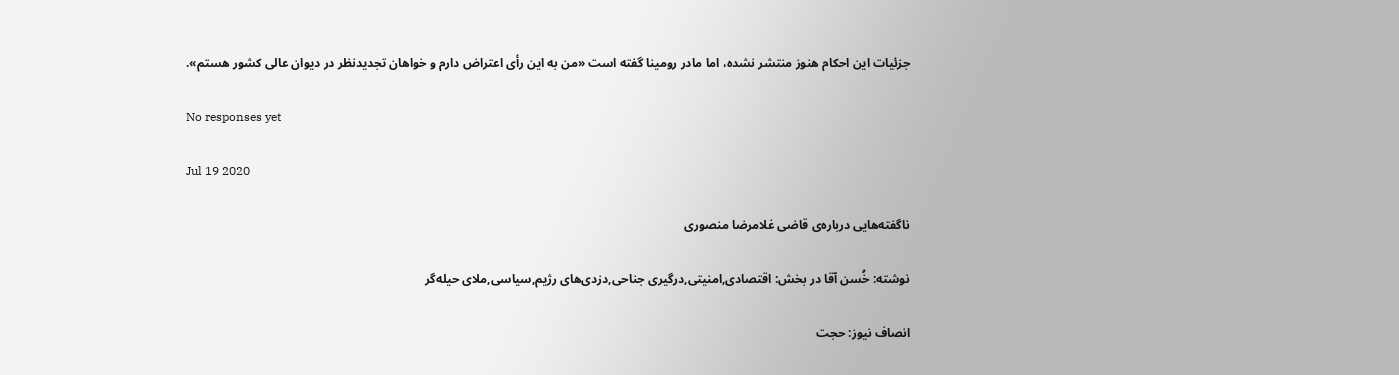جزئیات این احکام هنوز منتشر نشده، اما مادر رومینا گفته است «من به این رأی اعتراض دارم و خواهان تجدیدنظر در دیوان عالی کشور هستم».

No responses yet

Jul 19 2020

ناگفته‌هایی درباره‌ی قاضی غلامرضا منصوری

نوشته: خُسن آقا در بخش: اقتصادی,امنیتی,درگیری جناحی,دزدی‌های رژیم,سیاسی,ملای حیله‌گر

انصاف نیوز: حجت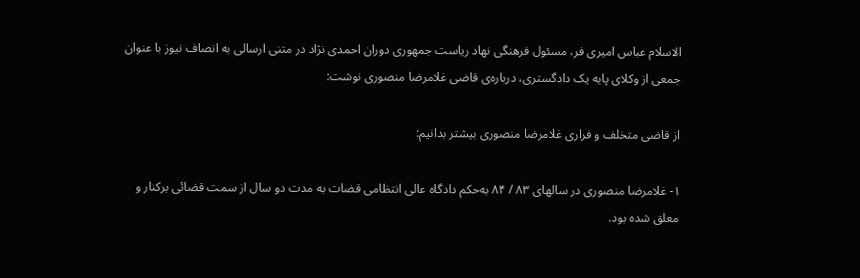الاسلام عباس امیری فر، مسئول فرهنگی نهاد ریاست جمهوری دوران احمدی نژاد در متنی ارسالی به انصاف نیوز با عنوان جمعی از وکلای پایه یک دادگستری، درباره‌ی قاضی غلامرضا منصوری نوشت:

از قاضی متخلف و فراری غلامرضا منصوری بیشتر بدانیم:

۱- غلامرضا منصوری در سالهای ۸۳ / ۸۴ به‌حکم دادگاه عالی انتظامی قضات به مدت دو سال از سمت قضائی برکنار و معلق شده بود.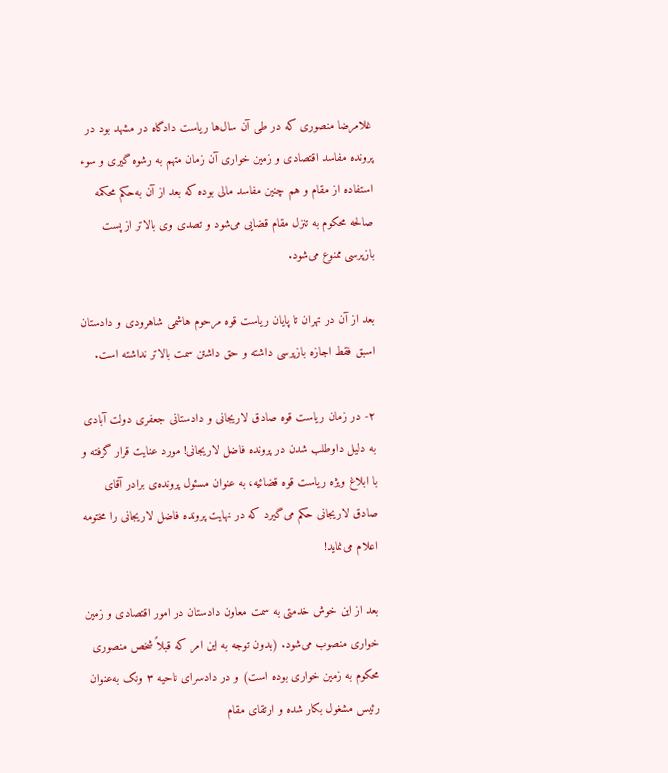غلامرضا منصوری که در طی آن سال‌ها ریاست دادگاه در مشهد بود در پرونده مفاسد اقتصادی و زمین خواری آن زمان متهم به رشوه گیری و سوء استفاده از مقام و هم چنین مفاسد مالی بوده که بعد از آن به‌حکم محکمه صالحه محکوم به تنزل مقام قضایی می‌شود و تصدی وی بالاتر از پست بازپرسی ممنوع می‌شود.

بعد از آن در تهران تا پایان ریاست قوه مرحوم هاشمی شاهرودی و دادستان اسبق فقط اجازه بازپرسی داشته و حق داشتن سمت بالاتر نداشته است.

۲- در زمان ریاست قوه صادق لاریجانی و دادستانی جعفری دولت آبادی به دلیل داوطلب شدن در پرونده فاضل لاریجانی! مورد عنایت قرار گرفته و با ابلاغ ویژه ریاست قوه قضائیه، به عنوان مسئول پرونده‌ی برادر آقای صادق لاریجانی حکم می‌گیرد که در نهایت پرونده فاضل لاریجانی را مختومه اعلام می‌نماید!

بعد از این خوش خدمتی به سمت معاون دادستان در امور اقتصادی و زمین خواری منصوب می‌شود. (بدون توجه به این امر که قبلاً شخص منصوری محکوم به زمین خواری بوده است) و در دادسرای ناحیه ۳ ونک به‌عنوان رئیس مشغول بکار شده و ارتقای مقام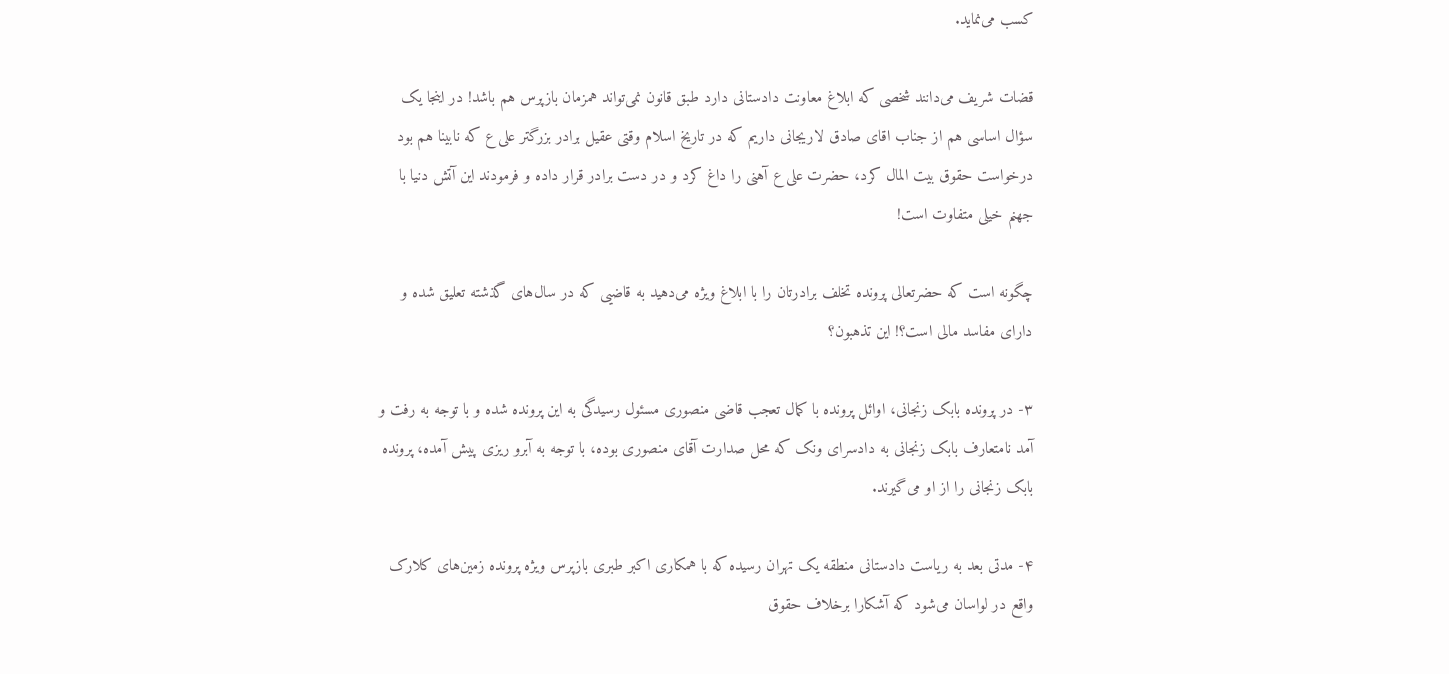کسب می‌نماید.

قضات شریف می‌دانند شخصی که ابلاغ معاونت دادستانی دارد طبق قانون نمی‌تواند همزمان بازپرس هم باشد! در اینجا یک سؤال اساسی هم از جناب اقای صادق لاریجانی داریم که در تاریخ اسلام وقتی عقیل برادر بزرگتر علی ع که نابینا هم بود درخواست حقوق بیت المال کرد، حضرت علی ع آهنی را داغ کرد و در دست برادر قرار داده و فرمودند این آتش دنیا با جهنم خیلی متفاوت است!

چگونه است که حضرتعالی پرونده تخلف برادرتان را با ابلاغ ویژه می‌دهید به قاضیی که در سال‌های گذشته تعلیق شده و دارای مفاسد مالی است؟! این تذهبون؟

۳- در پرونده بابک زنجانی، اوائل پرونده با کمال تعجب قاضی منصوری مسئول رسیدگی به این پرونده شده و با توجه به رفت و آمد نامتعارف بابک زنجانی به دادسرای ونک که محل صدارت آقای منصوری بوده، با توجه به آبرو ریزی پیش آمده، پرونده بابک زنجانی را از او می‌گیرند.

۴- مدتی بعد به ریاست دادستانی منطقه یک تهران رسیده که با همکاری اکبر طبری بازپرس ویژه پرونده زمین‌های کلارک واقع در لواسان می‌شود که آشکارا برخلاف حقوق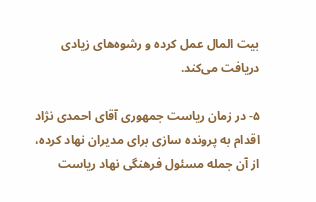بیت المال عمل کرده و رشوه‌های زیادی دریافت می‌کند.

۵- در زمان ریاست جمهوری آقای احمدی نژاد اقدام به پرونده سازی برای مدیران نهاد کرده، از آن جمله مسئول فرهنگی نهاد ریاست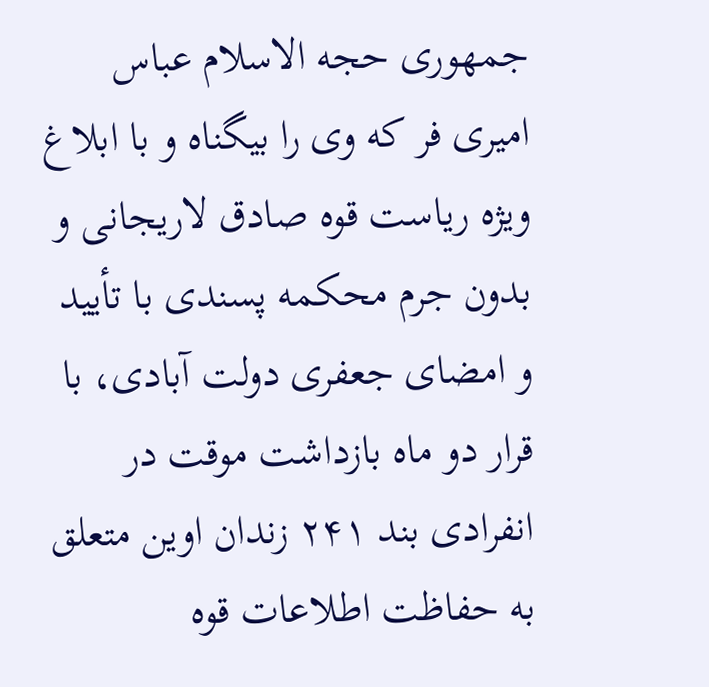جمهوری حجه الاسلام عباس امیری فر که وی را بیگناه و با ابلاغ ویژه ریاست قوه صادق لاریجانی و بدون جرم محکمه پسندی با تأیید و امضای جعفری دولت آبادی، با قرار دو ماه بازداشت موقت در انفرادی بند ۲۴۱ زندان اوین متعلق به حفاظت اطلاعات قوه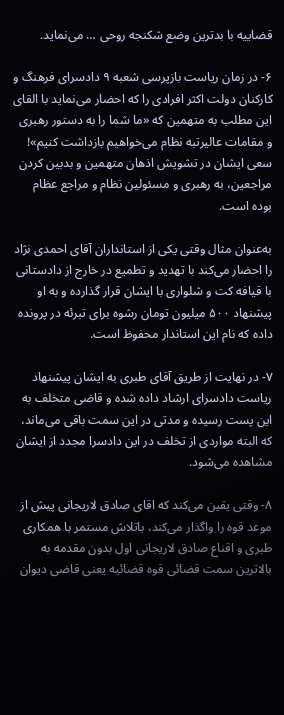قضاییه با بدترین وضع شکنجه روحی … می‌نماید.

۶- در زمان ریاست بازپرسی شعبه ۹ دادسرای فرهنگ و کارکنان دولت اکثر افرادی را که احضار می‌نماید با القای این مطلب به متهمین که «ما شما را به دستور رهبری و مقامات عالیرتبه نظام می‌خواهیم بازداشت کنیم»! سعی ایشان در تشویش اذهان متهمین و بدبین کردن مراجعین، به رهبری و مسئولین نظام و مراجع عظام بوده است.

به‌عنوان مثال وقتی یکی از استانداران آقای احمدی نژاد را احضار می‌کند با تهدید و تطمیع در خارج از دادستانی با قیافه کت و شلواری با ایشان قرار گذارده و به او پیشنهاد ۵۰۰ میلیون تومان رشوه برای تبرئه در پرونده داده که نام این استاندار محفوظ است.

۷- در نهایت از طریق آقای طبری به ایشان پیشنهاد ریاست دادسرای ارشاد داده شده و قاضی متخلف به این پست رسیده و مدتی در این سمت باقی می‌ماند، که البته مواردی از تخلف در این دادسرا مجدد از ایشان مشاهده می‌شود.

۸- وقتی یقین می‌کند که اقای صادق لاریجانی پیش از موعد قوه را واگذار می‌کند، باتلاش مستمر با همکاری طبری و اقناع صادق لاریجانی اول بدون مقدمه به بالاترین سمت قضائی قوه قضائیه یعنی قاضی دیوان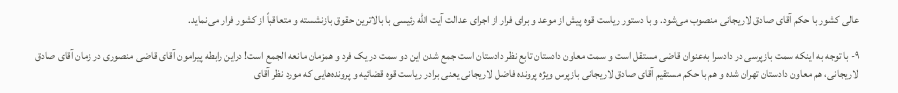عالی کشور با حکم آقای صادق لاریجانی منصوب می‌شود. و با دستور ریاست قوه پیش از موعد و برای فرار از اجرای عدالت آیت الله رئیسی با بالاترین حقوق بازنشسته و متعاقباً از کشور فرار می‌نماید.

۹- با توجه به اینکه سمت بازپرسی در دادسرا به‌عنوان قاضی مستقل است و سمت معاون دادستان تابع نظر دادستان است جمع شدن این دو سمت در یک فرد و همزمان مانعه الجمع است! دراین رابطه پیرامون آقای قاضی منصوری در زمان آقای صادق لاریجانی، هم معاون دادستان تهران شده و هم با حکم مستقیم آقای صادق لاریجانی بازپرس ویژه پرونده فاضل لاریجانی یعنی برادر ریاست قوه قضائیه و پرونده‌هایی که مورد نظر آقای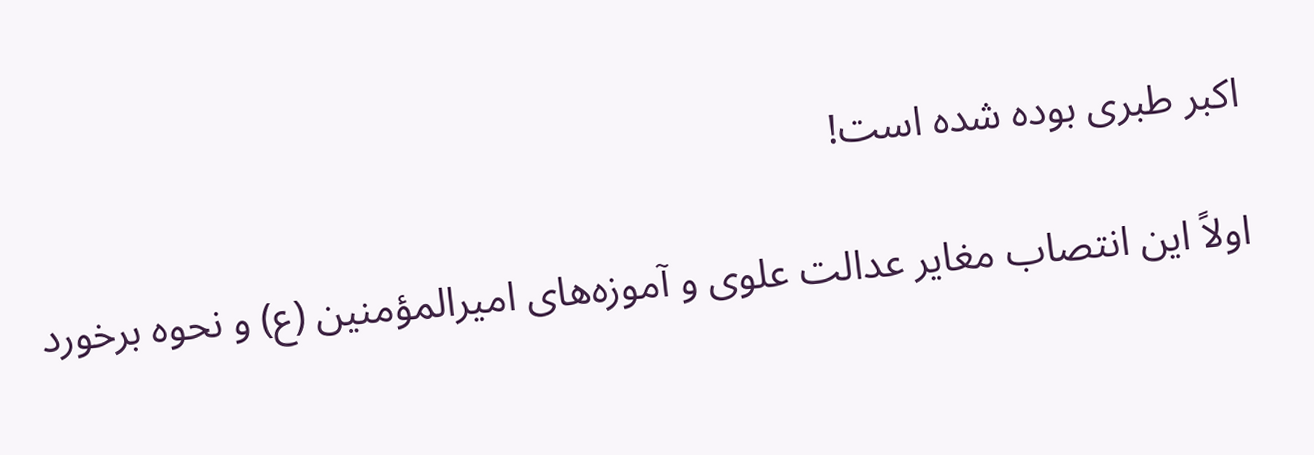اکبر طبری بوده شده است!

اولاً این انتصاب مغایر عدالت علوی و آموزه‌های امیرالمؤمنین (ع) و نحوه برخورد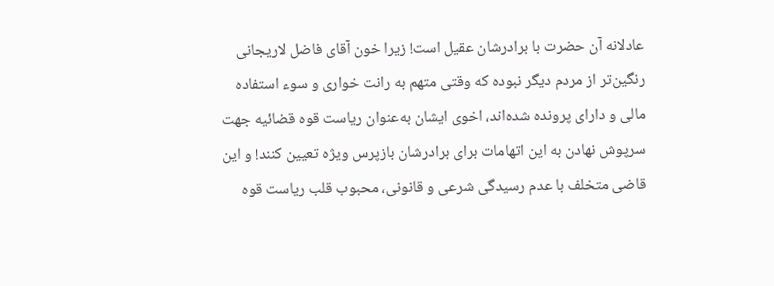عادلانه آن حضرت با برادرشان عقیل است! زیرا خون آقای فاضل لاریجانی رنگین‌تر از مردم دیگر نبوده که وقتی متهم به رانت خواری و سوء استفاده مالی و دارای پرونده شده‌اند، اخوی ایشان به‌عنوان ریاست قوه قضائیه جهت سرپوش نهادن به این اتهامات برای برادرشان بازپرس ویژه تعیین کنند! و این قاضی متخلف با عدم رسیدگی شرعی و قانونی، محبوب قلب ریاست قوه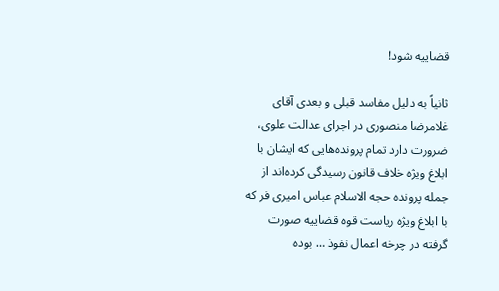قضاییه شود!

ثانیاً به دلیل مفاسد قبلی و بعدی آقای غلامرضا منصوری در اجرای عدالت علوی، ضرورت دارد تمام پرونده‌هایی که ایشان با ابلاغ ویژه خلاف قانون رسیدگی کرده‌اند از جمله پرونده حجه الاسلام عباس امیری فر که با ابلاغ ویژه ریاست قوه قضاییه صورت گرفته در چرخه اعمال نفوذ … بوده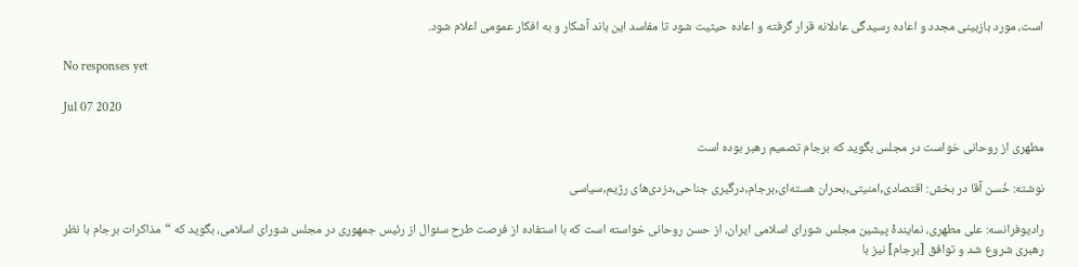است، مورد بازبینی مجدد و اعاده رسیدگی عادلانه قرار گرفته و اعاده حیثیت شود تا مفاسد این باند آشکار و به افکار عمومی اعلام شود.

No responses yet

Jul 07 2020

مطهری از روحانی خواست در مجلس بگوید که برجام تصمیم رهبر بوده است

نوشته: خُسن آقا در بخش: اقتصادی,امنیتی,بحران هسته‌ای,برجام,درگیری جناحی,دزدی‌های رژیم,سیاسی

رادیوفرانسه: علی مطهری، نمایندۀ پیشین مجلس شورای اسلامی ایران، از حسن روحانی خواسته است که با استفاده از فرصت طرح سئوال از رئیس جمهوری در مجلس شورای اسلامی، بگوید که “مذاکرات برجام با نظر رهبری شروع شد و توافق [برجام] نیز با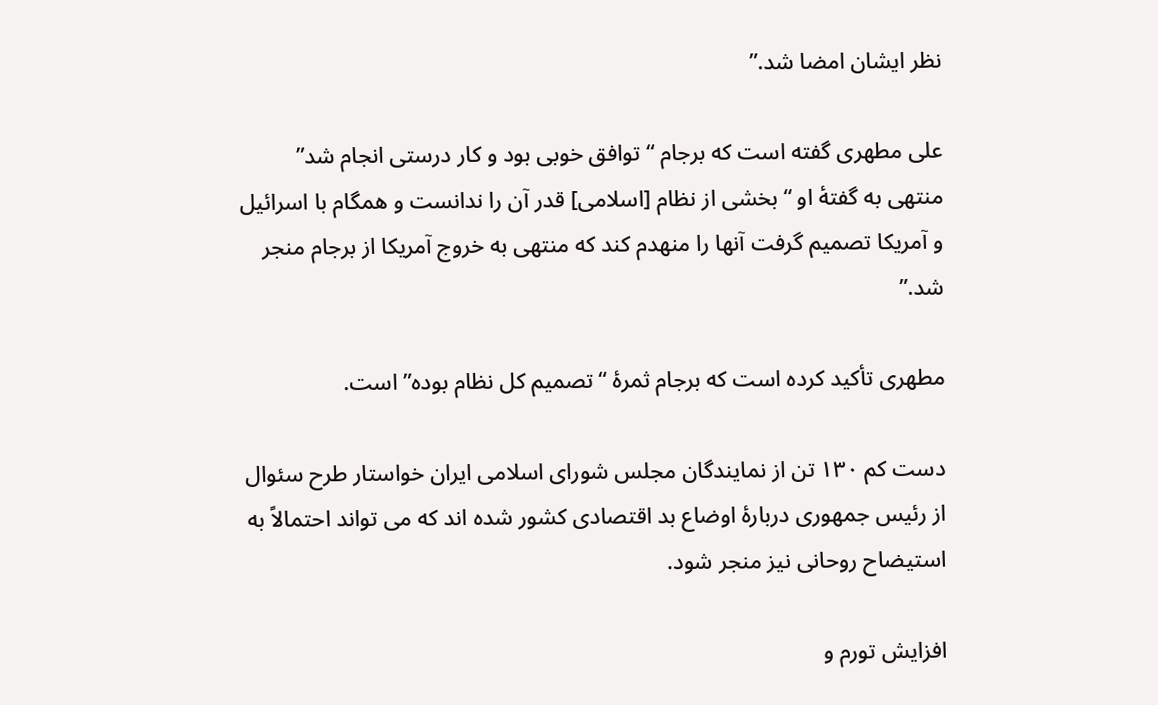نظر ایشان امضا شد.”

علی مطهری گفته است که برجام “توافق خوبی بود و کار درستی انجام شد” منتهی به گفتۀ او “بخشی از نظام [اسلامی] قدر آن را ندانست و همگام با اسرائیل و آمریکا تصمیم گرفت آنها را منهدم کند که منتهی به خروج آمریکا از برجام منجر شد.”

مطهری تأکید کرده است که برجام ثمرۀ “تصمیم کل نظام بوده” است.

دست کم ۱۳۰ تن از نمایندگان مجلس شورای اسلامی ایران خواستار طرح سئوال از رئیس جمهوری دربارۀ اوضاع بد اقتصادی کشور شده اند که می تواند احتمالاً به استیضاح روحانی نیز منجر شود.

افزایش تورم و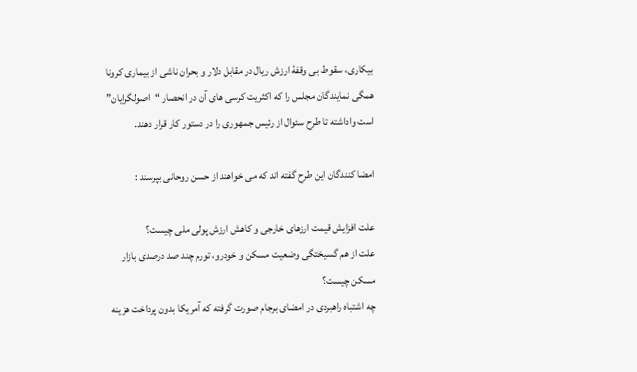بیکاری، سقوط بی وقفۀ ارزش ریال در مقابل دلار و بحران ناشی از بیماری کرونا همگی نمایندگان مجلس را که اکثریت کرسی های آن در انحصار “اصولگرایان” است واداشته تا طرح سئوال از رئیس جمهوری را در دستور کار قرار دهند.

امضا کنندگان این طرح گفته اند که می خواهند از حسن روحانی بپرسند :

علت افزایش قیمت ارزهای خارجی و کاهش ارزش پولی ملی چیست؟
علت از هم گسیختگی وضعیت مسکن و خودرو، تورم چند صد درصدی بازار مسکن چیست؟
چه اشتباه راهبردی در امضای برجام صورت گرفته که آمریکا بدون پرداخت هزینه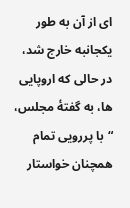ای از آن به طور یکجانبه خارج شد، در حالی که اروپایی ها، به گفتۀ مجلس، “با پررویی تمام همچنان خواستار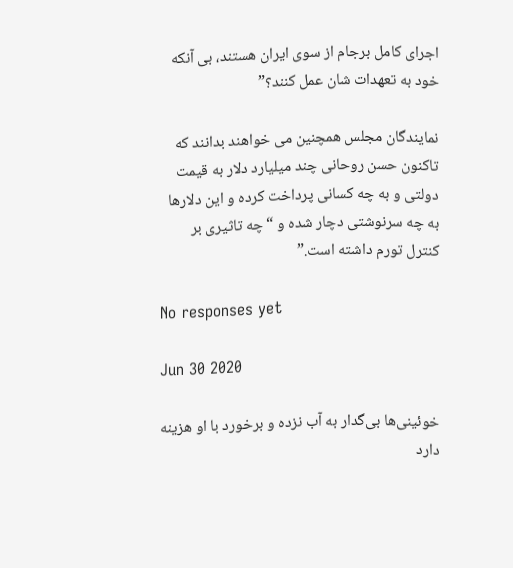اجرای کامل برجام از سوی ایران هستند، بی آنکه خود به تعهدات شان عمل کنند؟”

نمایندگان مجلس همچنین می خواهند بدانند که تاکنون حسن روحانی چند میلیارد دلار به قیمت دولتی و به چه کسانی پرداخت کرده و این دلارها به چه سرنوشتی دچار شده و “چه تاثیری بر کنترل تورم داشته است.”

No responses yet

Jun 30 2020

خوئینی‌ها بی‌گدار به آب نزده و برخورد با او هزینه دارد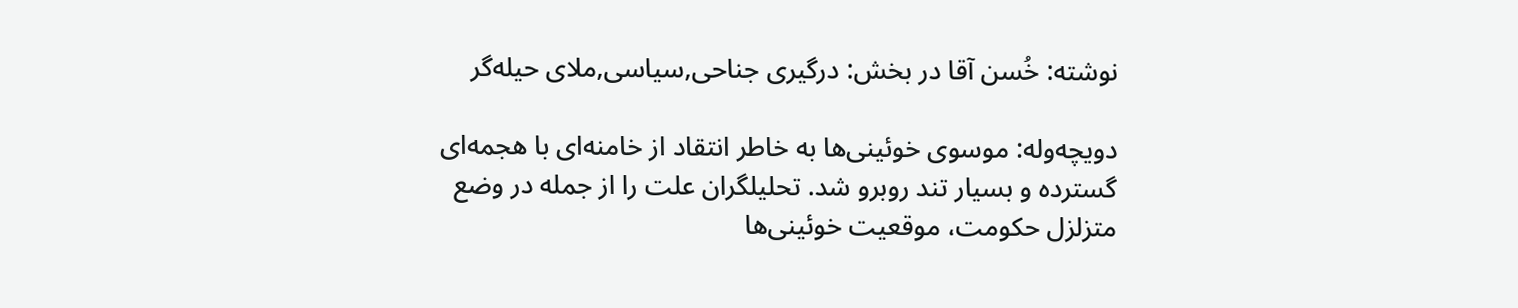نوشته: خُسن آقا در بخش: درگیری جناحی,سیاسی,ملای حیله‌گر

دویچه‌وله: موسوی خوئینی‌ها به خاطر انتقاد از خامنه‌ای با هجمه‌ای گسترده و بسیار تند روبرو شد. تحلیلگران علت را از جمله در وضع متزلزل حکومت، موقعیت خوئینی‌ها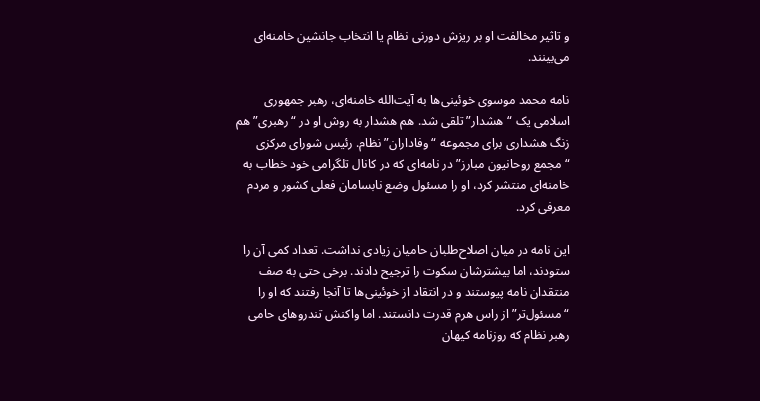و تاثیر مخالفت او بر ریزش دورنی نظام یا انتخاب جانشین خامنه‌ای می‌بینند.

نامه محمد موسوی خوئینی‌ها به آیت‌الله خامنه‌ای، رهبر جمهوری اسلامی یک “هشدار” تلقی شد. هم هشدار به روش او در “رهبری” هم زنگ هشداری برای مجموعه “وفاداران” نظام. رئیس شورای مرکزی “مجمع روحانیون مبارز” در نامه‌ای که در کانال تلگرامی خود خطاب به خامنه‌ای منتشر کرد، او را مسئول وضع نابسامان فعلی کشور و مردم معرفی کرد.

این نامه در میان اصلاح‌طلبان حامیان زیادی نداشت. تعداد کمی آن را ستودند، اما بیشترشان سکوت را ترجیح دادند. برخی حتی به صف منتقدان نامه پیوستند و در انتقاد از خوئینی‌ها تا آنجا رفتند که او را “مسئول‌تر” از راس هرم قدرت دانستند. اما واکنش تندروهای حامی رهبر نظام که روزنامه کیهان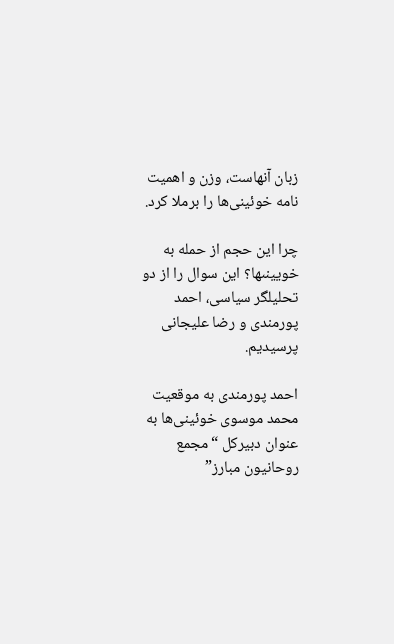زبان آنهاست، وزن و اهمیت نامه خوئینی‌ها را برملا کرد.

چرا اين حجم از حمله به خويينىها؟ این سوال را از دو تحلیلگر سیاسی، احمد پورمندی و رضا علیجانی پرسیدیم.

احمد پورمندی به موقعیت محمد موسوی خوئینی‌ها به عنوان دبيركل “مجمع روحانيون مبارز”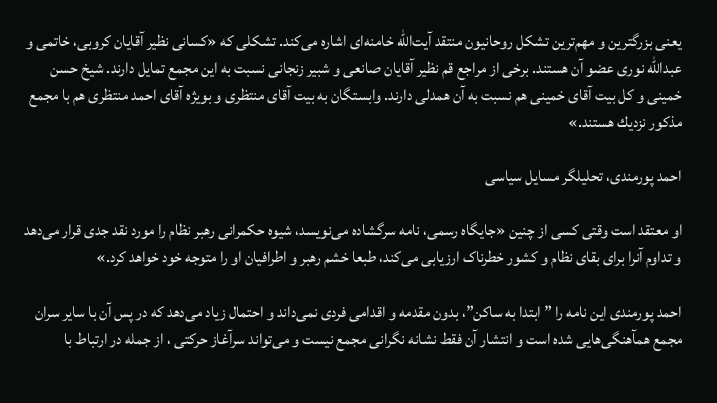یعنی بزرگترين و مهم‌ترين تشكل روحانيون منتقد آیت‌الله خامنه‌ای اشاره می‌کند. تشكلی که «كسانى نظير آقايان كروبى، خاتمى و عبدالله نورى عضو آن هستند. برخى از مراجع قم نظير آقايان صانعى و شبير زنجانى نسبت به اين مجمع تمايل دارند. شيخ حسن خمينى و كل بيت آقاى خمينى هم نسبت به آن همدلی دارند. وابستگان به بيت آقاى منتظرى و بويژه آقاى احمد منتظرى هم با مجمع مذكور نزديك هستند.»

احمد پورمندی، تحلیلگر مسایل سیاسی

او معتقد است وقتى كسى از چنین «جايگاه رسمى، نامه سرگشاده مى‌نويسد، شيوه حكمرانى رهبر نظام را مورد نقد جدى قرار مى‌دهد و تداوم آنرا براى بقاى نظام و كشور خطرناک ارزيابی مى‌كند، طبعا خشم رهبر و اطرافيان او را متوجه خود خواهد كرد.»

احمد پورمندی این نامه را ” ابتدا به ساكن”، بدون مقدمه و اقدامى فردى نمی‌داند و احتمال زیاد می‌دهد که در پس آن با ساير سران مجمع همآهنگى‌هايى شده است و انتشار آن فقط نشانه نگرانى مجمع نيست و مى‌تواند سرآغاز حركتى ، از جمله در ارتباط با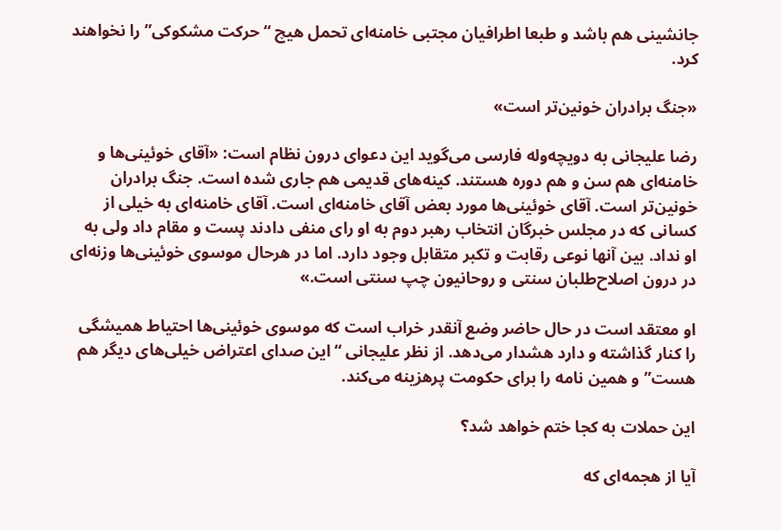جانشينى هم باشد و طبعا اطرافيان مجتبى خامنه‌اى تحمل هيچ “حركت مشكوكى” را نخواهند كرد.

«جنگ برادران خونین‌تر است»

رضا علیجانی به دویچه‌وله فارسی می‌گوید این دعوای درون نظام است: «آقای خوئینی‌ها و خامنه‌ای هم سن و هم دوره هستند. کینه‌های قدیمی هم جاری شده است. جنگ برادران خونین‌تر است. آقای خوئینی‌ها مورد بعض آقای خامنه‌ای است. آقای خامنه‌ای به خیلی از کسانی که در مجلس خبرگان انتخاب رهبر دوم به او رای منفی دادند پست و مقام داد ولی به او نداد. بین آنها نوعی رقابت و تکبر متقابل وجود دارد. اما در هرحال موسوی خوئینی‌ها وزنه‌‌ای در درون اصلاح‌طلبان سنتی و روحانیون چپ سنتی است.»

او معتقد است در حال حاضر وضع آنقدر خراب است که موسوی خوئینی‌ها احتیاط همیشگی را کنار گذاشته و دارد هشدار می‌دهد. از نظر علیجانی “این صدای اعتراض خیلی‌های دیگر هم هست” و همین نامه را برای حکومت پرهزینه می‌کند.

اين حملات به كجا ختم خواهد شد؟

آیا از هجمه‌ای که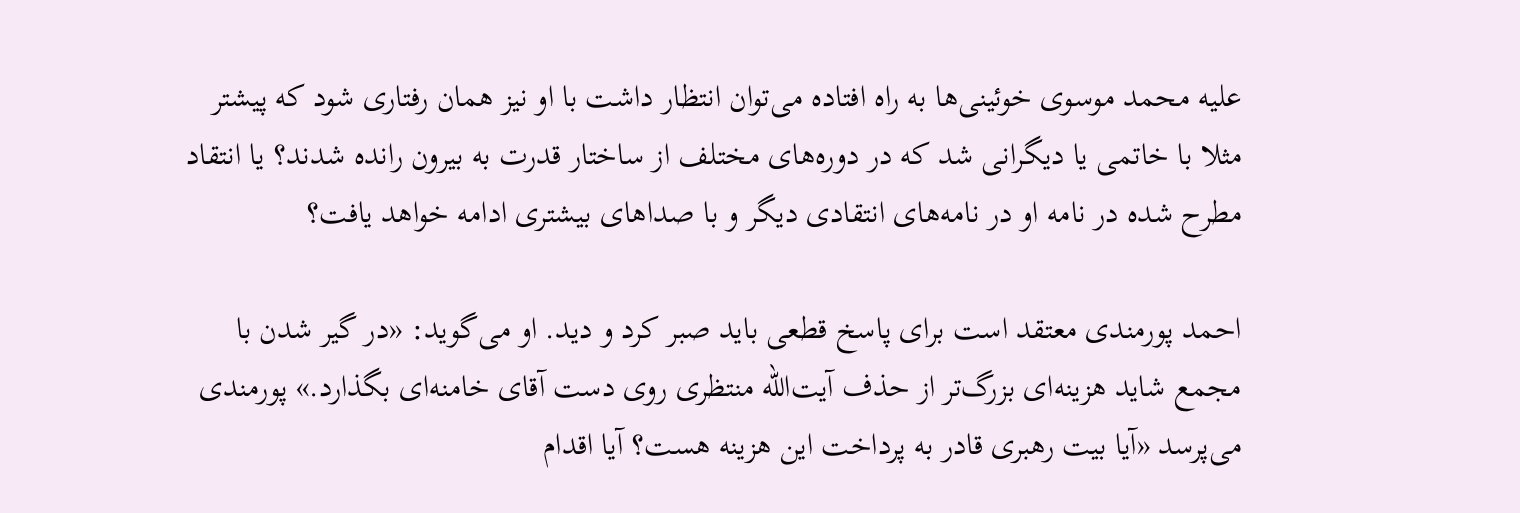علیه محمد موسوی خوئینی‌ها به راه افتاده می‌توان انتظار داشت با او نیز همان رفتاری شود که پیشتر مثلا با خاتمی یا دیگرانی شد که در دوره‌های مختلف از ساختار قدرت به بیرون رانده شدند؟ یا انتقاد مطرح شده در نامه او در نامه‌های انتقادی دیگر و با صداهای بیشتری ادامه خواهد یافت؟

احمد پورمندی معتقد است براى پاسخ قطعى بايد صبر كرد و ديد. او می‌گوید: «در گير شدن با مجمع شاید هزينه‌اى بزرگ‌تر از حذف آيت‌الله منتظرى روى دست آقاى خامنه‌اى بگذارد.» پورمندی می‌‌پرسد «آيا بيت رهبرى قادر به پرداخت این هزينه‌ هست؟ آيا اقدام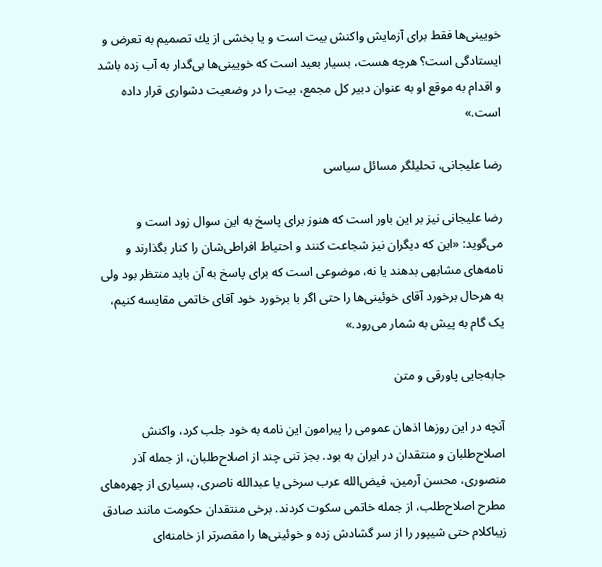خويينى‌ها فقط براى آزمایش واكنش بيت است و يا بخشى از يك تصميم به تعرض و ايستادگى است؟ هرچه هست، بسيار بعيد است كه خويينى‌ها بى‌گدار به آب زده باشد و اقدام به موقع او به عنوان دبير كل مجمع، بيت را در وضعيت دشوارى قرار داده است.»

رضا علیجانی، تحلیلگر مسائل سیاسی

رضا علیجانی نیز بر این باور است که هنوز برای پاسخ به این سوال زود است و می‌گوید: «این که دیگران نیز شجاعت کنند و احتیاط افراطی‌شان را کنار بگذارند و نامه‌های مشابهی بدهند یا نه، موضوعی است که برای پاسخ به آن باید منتظر بود ولی به هرحال برخورد آقای خوئینی‌ها را حتی اگر با برخورد خود آقای خاتمی مقایسه کنیم، یک گام به پیش به شمار می‌رود.»

جابه‌جایی پاورقی و متن

آنچه در این روزها اذهان عمومی را پیرامون این نامه به خود جلب کرد، واکنش اصلاح‌طلبان و منتقدان در ایران به بود. بجز تنی چند از اصلاح‌طلبان، از جمله آذر منصوری، محسن آرمین، فیض‌الله عرب سرخی یا عبدالله ناصری، بسیاری از چهره‌های مطرح اصلاح‌طلب، از جمله خاتمی سکوت کردند. برخی منتقدان حکومت مانند صادق زیباکلام حتی شیپور را از سر گشادش زده و خوئینی‌ها را مقصرتر از خامنه‌ای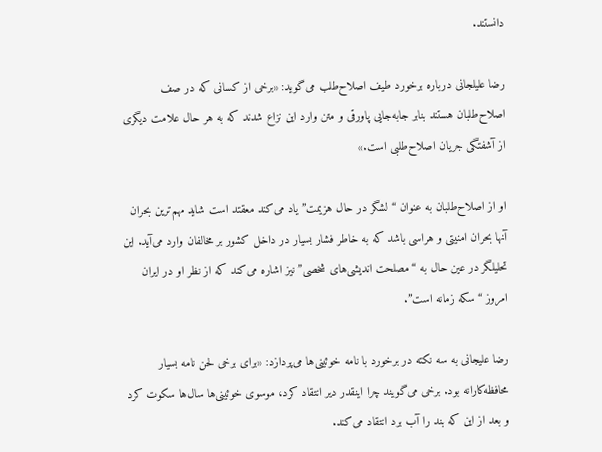دانستند.

رضا علیلجانی درباره برخورد طیف اصلاح‌طلب می‌گوید: «برخی از کسانی که در صف اصلاح‌طلبان هستند بنابر جابه‌جایی پاورقی و متن وارد این نزاع شدند که به هر حال علامت دیگری از آشفتگی جریان اصلاح‌طلبی است.»

او از اصلاح‌طلبان به عنوان “لشگر در حال هزیمت” یاد می‌کند معقتد است شاید مهم‌ترین بحران آنها بحران امنیتی و هراسی باشد که به خاطر فشار بسیار در داخل کشور بر مخالفان وارد می‌‌آید. این تحلیلگر در عین حال به “مصلحت اندیشی‌های شخصی” نیز اشاره می‌کند که از نظر او در ایران امروز “سکه زمانه است”.

رضا علیجانی به سه نکته در برخورد با نامه خوئینی‌ها می‌پردازد: «برای برخی لحن نامه بسیار محافظه‌کارانه بود. برخی می‌گویند چرا اینقدر دیر انتقاد کرد، موسوی خوئینی‌ها سال‌ها سکوت کرد و بعد از این که بند را آب برد انتقاد می‌کند.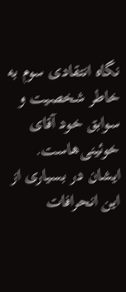نگاه انتقادی سوم به خاطر شخصیت و سوابق خود آقای خوئینی‌هاست. ایشان در بسیاری از این انحرافات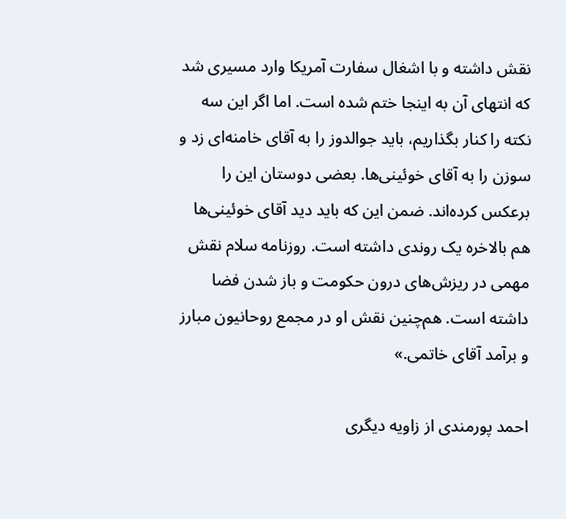نقش داشته و با اشغال سفارت آمریکا وارد مسیری شد که انتهای آن به اینجا ختم شده است. اما اگر این سه نکته را کنار بگذاریم، باید جوالدوز را به آقای خامنه‌ای زد و سوزن را به آقای خوئینی‌ها. بعضی دوستان این را برعکس کرده‌اند. ضمن این که باید دید آقای خوئینی‌ها هم بالاخره یک روندی داشته است. روزنامه سلام نقش مهمی در ریزش‌های درون حکومت و باز شدن فضا داشته است. هم‌چنین نقش او در مجمع روحانیون مبارز و برآمد آقای خاتمی.»

احمد پورمندی از زاویه دیگری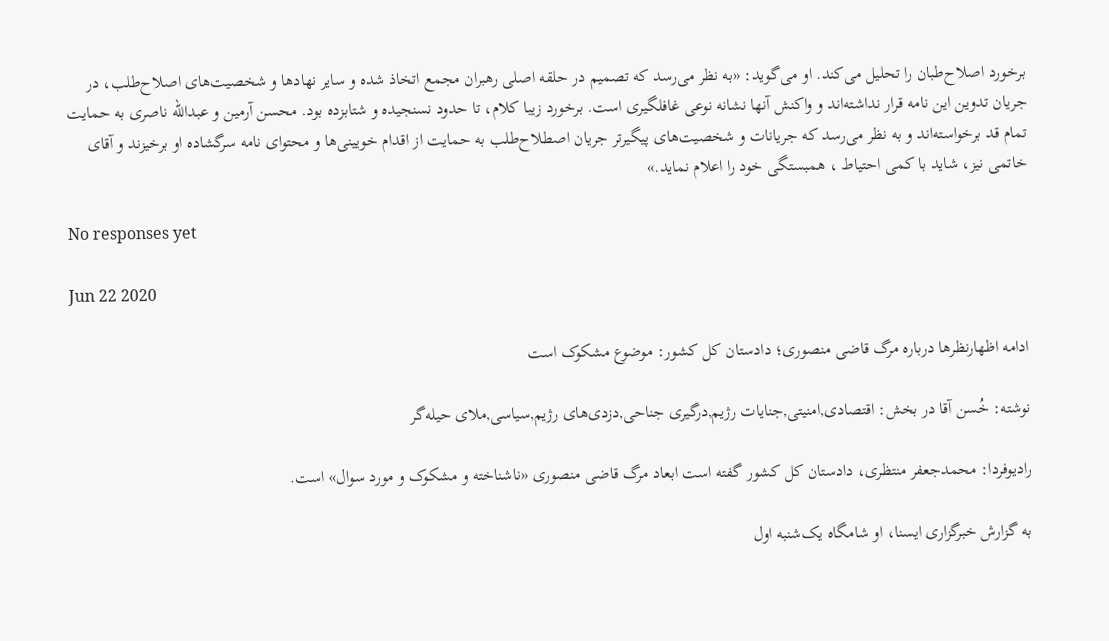برخورد اصلاح‌طبان را تحلیل می‌کند. او می‌گوید: «به نظر مى‌رسد كه تصميم در حلقه اصلى رهبران مجمع اتخاذ شده و ساير نهادها و شخصيت‌هاى اصلاح‌طلب، در جريان تدوين اين نامه قرار نداشته‌اند و واكنش آنها نشانه نوعى غافلگيرى است. برخورد زيبا كلام، تا حدود نسنجيده و شتابزده بود. محسن آرمين و عبدالله ناصری به حمايت تمام قد برخواسته‌اند و به نظر مى‌رسد كه جريانات و شخصيت‌هاى پيگيرتر جريان اصطلاح‌طلب به حمايت از اقدام خويينى‌ها و محتواى نامه سرگشاده او برخيزند و آقاى خاتمى نيز، شايد با كمى احتياط ، همبستگى خود را اعلام نمايد.»

No responses yet

Jun 22 2020

ادامه اظهارنظرها درباره مرگ قاضی منصوری؛‌ دادستان کل کشور: موضوع مشکوک است

نوشته: خُسن آقا در بخش: اقتصادی,امنیتی,جنایات رژیم,درگیری جناحی,دزدی‌های رژیم,سیاسی,ملای حیله‌گر

رادیوفردا: محمدجعفر منتظری، دادستان کل کشور گفته است ابعاد مرگ قاضی منصوری «ناشناخته و مشکوک و مورد سوال» است.

به گزارش خبرگزاری ایسنا، او شامگاه یک‌شنبه اول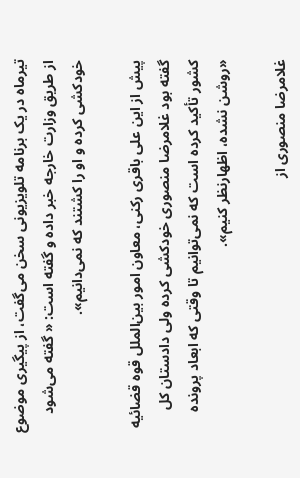تیرماه در یک برنامه تلویزیونی سخن می‌گفت، از پیگیری موضوع از طریق وزارت خارجه خبر داده و گفته است: « گفته می‌شود خودکشی کرده و او را کشتند که نمی‌دانیم».

پیش از این علی باقری رکنی، معاون امور بین‌الملل قوه قضائیه گفته بود غلامرضا منصوری خودکشی کرده ولی دادستان کل کشور تأکید کرده است که نمی‌توانیم تا وقتی که ابعاد پرونده «روشن نشده، اظهارنظر کنیم».

غلامرضا منصوری از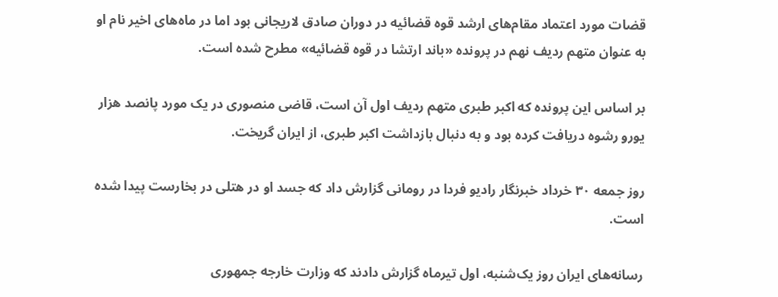قضات مورد اعتماد مقام‌های ارشد قوه قضائیه در دوران صادق لاریجانی بود اما در ماه‌های اخیر نام او به عنوان متهم ردیف نهم در پرونده «باند ارتشا در قوه قضائیه» مطرح شده است.

بر اساس این پرونده که اکبر طبری متهم ردیف اول آن است، قاضی منصوری در یک مورد پانصد هزار یورو رشوه دریافت کرده بود و به دنبال بازداشت اکبر طبری، از ایران گریخت.

روز جمعه ۳۰ خرداد خبرنگار رادیو فردا در رومانی گزارش داد که جسد او در هتلی در بخارست پیدا شده است.

رسانه‌های ایران روز یک‌شنبه، اول تیرماه گزارش دادند که وزارت خارجه جمهوری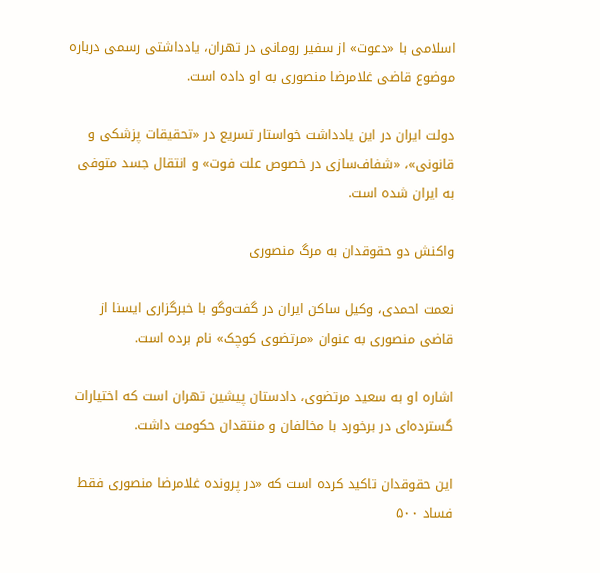اسلامی با «دعوت» از سفیر رومانی در تهران، یادداشتی رسمی درباره موضوع قاضی غلامرضا منصوری به او داده است.

دولت ایران در این یادداشت خواستار تسریع در «تحقیقات پزشکی و قانونی»، «شفاف‌سازی در خصوص علت فوت» و انتقال جسد متوفی به ایران شده است.

واکنش دو حقوقدان به مرگ منصوری

نعمت احمدی، وکیل ساکن ایران در گفت‌وگو با خبرگزاری ایسنا از قاضی منصوری به عنوان «مرتضوی کوچک» نام برده است.

اشاره او به سعید مرتضوی،‌ دادستان پیشین تهران است که اختیارات گسترده‌ای در برخورد با مخالفان و منتقدان حکومت داشت.

این حقوقدان تاکید کرده است که «در پرونده غلامرضا منصوری فقط فساد ۵۰۰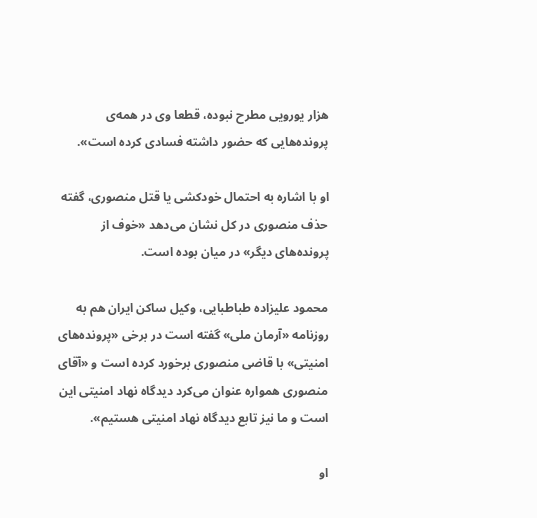هزار یورویی مطرح نبوده، قطعا وی در همه‌ی پرونده‌هایی که حضور داشته فسادی کرده است».

او با اشاره به احتمال خودکشی یا قتل منصوری، گفته حذف منصوری در کل نشان می‌دهد «خوف از پرونده‌های دیگر» در میان بوده است.

محمود علیزاده طباطبایی، وکیل ساکن ایران هم به روزنامه «آرمان ملی» گفته است در برخی «پرونده‌های امنیتی» با قاضی منصوری برخورد کرده است و «آقای منصوری همواره عنوان می‌کرد دیدگاه نهاد امنیتی این است و ما نیز تابع دیدگاه نهاد امنیتی هستیم».

او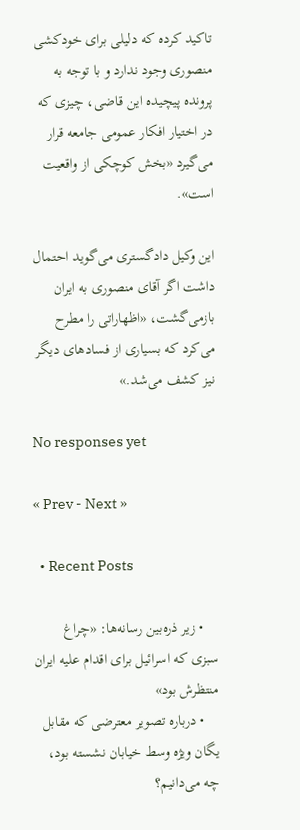تاکید کرده که دلیلی برای خودکشی منصوری وجود ندارد و با توجه به پرونده پیچیده این قاضی، چیزی که در اختیار افکار عمومی جامعه قرار می‌گیرد «بخش کوچکی از واقعیت است».

این وکیل دادگستری می‌گوید احتمال داشت اگر آقای منصوری به ایران بازمی‌گشت، «اظهاراتی را مطرح می‌کرد که بسیاری از فسادهای دیگر نیز کشف می‌شد.»

No responses yet

« Prev - Next »

  • Recent Posts

    • زیر ذره‌بین رسانه‌ها: «چراغ سبزی که اسرائیل برای اقدام علیه ایران منتظرش بود»
    • درباره تصویر معترضی که مقابل یگان ویژه وسط خیابان نشسته‌ بود، چه می‌دانیم؟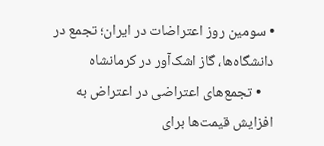• سومین روز اعتراضات در ایران؛ تجمع در دانشگاه‌ها، گاز اشک‌آور در کرمانشاه
    • تجمع‌های اعتراضی در اعتراض به افزایش قیمت‌ها برای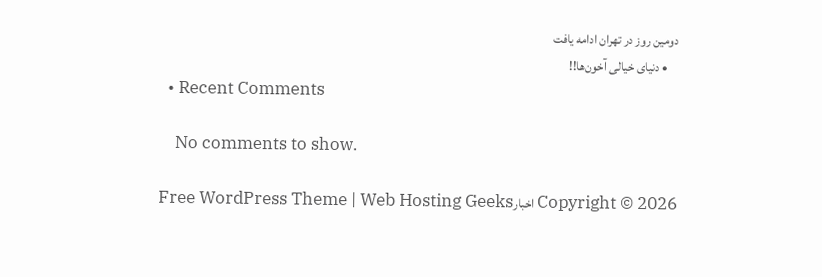دومین روز در تهران ادامه یافت
    • دنیای خیالی آخون‌ها!!
  • Recent Comments

    No comments to show.

Free WordPress Theme | Web Hosting Geeksاخبار Copyright © 2026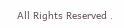All Rights Reserved .